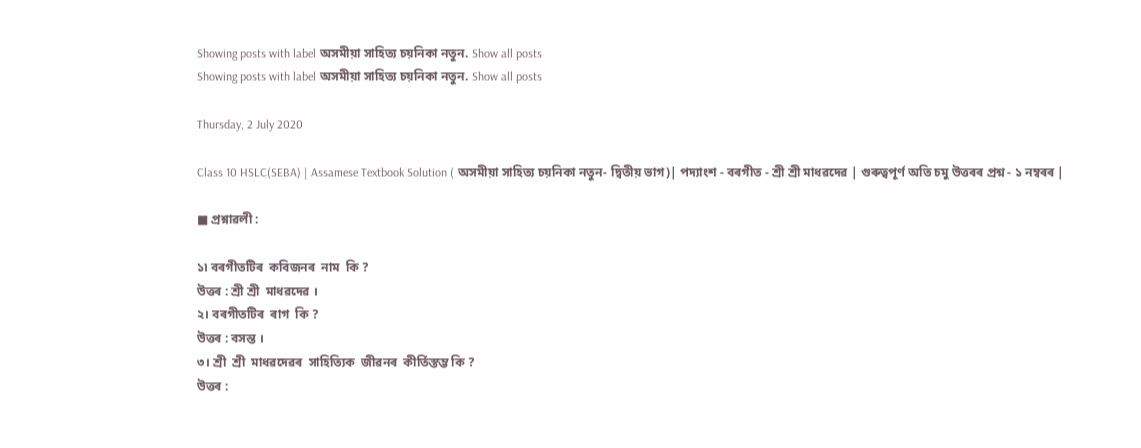Showing posts with label অসমীয়া সাহিত্য চয়নিকা নতুন. Show all posts
Showing posts with label অসমীয়া সাহিত্য চয়নিকা নতুন. Show all posts

Thursday, 2 July 2020

Class 10 HSLC(SEBA) | Assamese Textbook Solution ( অসমীয়া সাহিত্য চয়নিকা নতুন- দ্বিতীয় ভাগ)| পদ্যাংশ - বৰগীত - শ্ৰী শ্ৰী মাধৱদেৱ | গুৰুত্বপূৰ্ণ অতি চমু উত্তৰৰ প্ৰশ্ন - ১ নম্বৰৰ |

■ প্ৰশ্নাৱলী :

১৷ বৰগীতটিৰ  কবিজনৰ  নাম  কি ?
উত্তৰ : শ্ৰী শ্ৰী  মাধৱদেৱ ।
২। বৰগীতটিৰ  ৰাগ  কি ?
উত্তৰ : বসন্ত ।
৩। শ্ৰী  শ্ৰী  মাধৱদেৱৰ  সাহিত্যিক  জীৱনৰ  কীৰ্তিস্তম্ভ কি ?
উত্তৰ :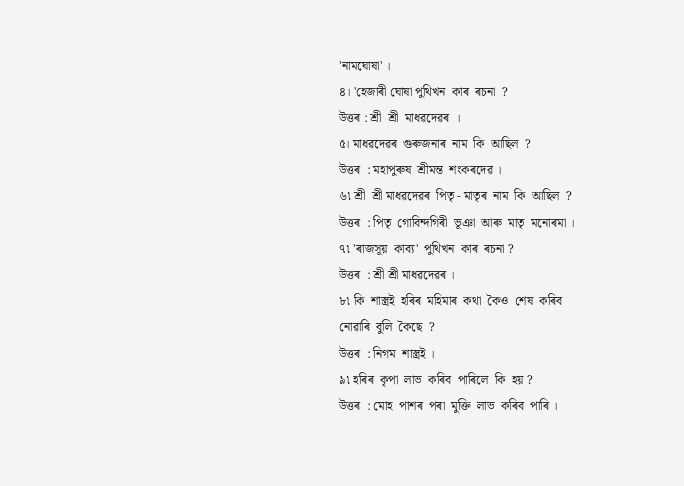'নামঘোষা' ।
৪। 'হেজাৰী ঘোষা পুথিখন  কাৰ  ৰচনা  ?
উত্তৰ : শ্ৰী  শ্ৰী  মাধৱদেৱৰ  ।
৫। মাধৱদেৱৰ  গুৰুজনাৰ  নাম  কি  আছিল  ?
উত্তৰ  : মহাপুৰুষ  শ্ৰীমন্ত  শংকৰদেৱ ।
৬৷ শ্ৰী  শ্ৰী মাধৱদেৱৰ  পিতৃ - মাতৃৰ  নাম  কি  আছিল  ?
উত্তৰ  : পিতৃ  গোবিন্দগিৰী  ভূঞা  আৰু  মাতৃ  মনোৰমা ।
৭৷ 'ৰাজসূয়  কাব্য'  পুথিখন  কাৰ  ৰচনা ?
উত্তৰ  : শ্ৰী শ্ৰী মাধৱদেৱৰ ।
৮৷ কি  শাস্ত্ৰই  হৰিৰ  মহিমাৰ  কথা  কৈও  শেষ  কৰিব
নোৱাৰি  বুলি  কৈছে  ?
উত্তৰ  : নিগম  শাস্ত্ৰই ।
৯৷ হৰিৰ  কৃপা  লাভ  কৰিব  পাৰিলে  কি  হয় ?
উত্তৰ  : মোহ  পাশৰ  পৰা  মুক্তি  লাভ  কৰিব  পাৰি ।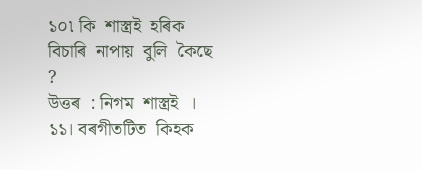১০৷ কি  শাস্ত্ৰই  হৰিক  বিচাৰি  নাপায়  বুলি  কৈছে  ?
উত্তৰ  : নিগম  শাস্ত্ৰই  ।
১১। বৰগীতটিত  কিহক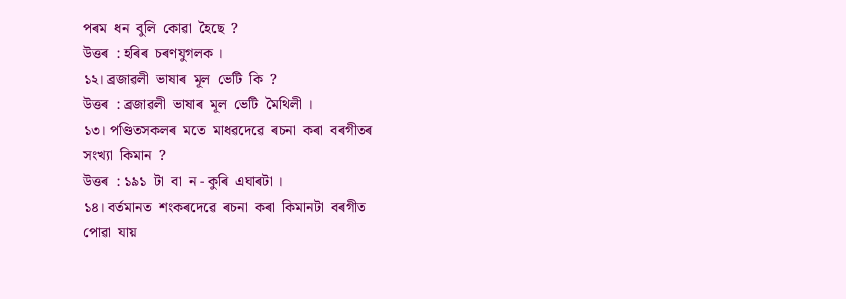পৰম  ধন  বুলি  কোৱা  হৈছে  ?
উত্তৰ  : হৰিৰ  চৰণযুগলক ।
১২। ব্ৰজাৱলী  ভাষাৰ  মূল  ভেটি  কি  ?
উত্তৰ  : ব্ৰজাৱলী  ভাষাৰ  মূল  ভেটি  মৈথিলী ।
১৩। পণ্ডিতসকলৰ  মতে  মাধৱদেৱে  ৰচনা  কৰা  বৰগীতৰ
সংখ্যা  কিমান  ?
উত্তৰ  : ১৯১  টা  বা  ন - কুৰি  এঘাৰটা ।
১৪। বৰ্তমানত  শংকৰদেৱে  ৰচনা  কৰা  কিমানটা  বৰগীত
পোৱা  যায়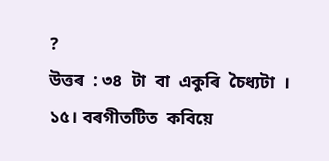?
উত্তৰ  : ৩৪  টা  বা  একুৰি  চৈধ্যটা  ।
১৫। বৰগীতটিত  কবিয়ে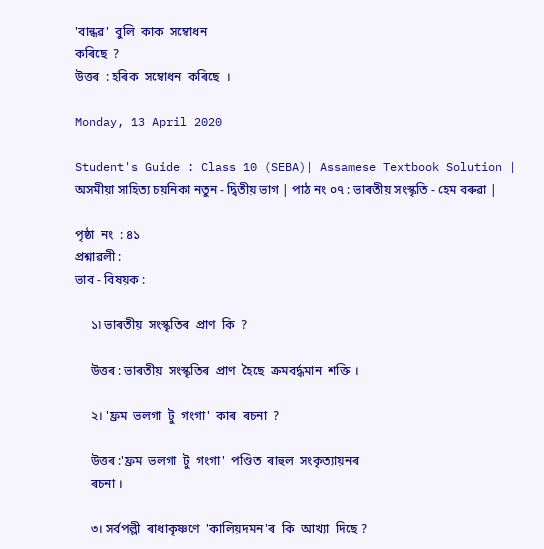'বান্ধৱ'  বুলি  কাক  সম্বোধন
কৰিছে  ?
উত্তৰ  : হৰিক  সম্বোধন  কৰিছে  ।

Monday, 13 April 2020

Student's Guide : Class 10 (SEBA)| Assamese Textbook Solution | অসমীয়া সাহিত্য চয়নিকা নতুন - দ্বিতীয় ভাগ | পাঠ নং ০৭ : ভাৰতীয় সংস্কৃতি - হেম বৰুৱা |

পৃষ্ঠা  নং  : ৪১
প্ৰশ্নাৱলী :
ভাব - বিষয়ক :

     ১৷ ভাৰতীয়  সংস্কৃতিৰ  প্ৰাণ  কি  ?

     উত্তৰ : ভাৰতীয়  সংস্কৃতিৰ  প্ৰাণ  হৈছে  ক্ৰমবৰ্দ্ধমান  শক্তি ।

     ২। 'ফ্ৰম  ভলগা  টু  গংগা'  কাৰ  ৰচনা  ?

     উত্তৰ :'ফ্ৰম  ভলগা  টু  গংগা'  পণ্ডিত  ৰাহুল  সংকৃত্যায়নৰ
     ৰচনা ।

     ৩। সৰ্বপল্লী  ৰাধাকৃষ্ণণে  'কালিয়দমন'ৰ  কি  আখ্যা  দিছে ?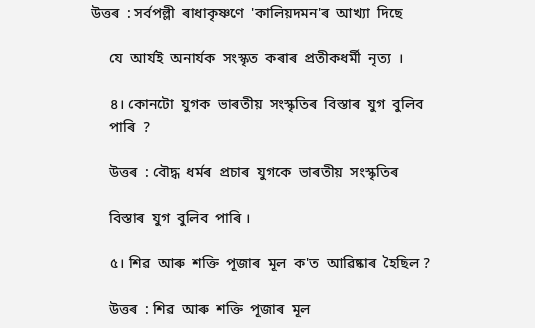উত্তৰ  : সৰ্বপল্লী  ৰাধাকৃষ্ণণে  'কালিয়দমন'ৰ  আখ্যা  দিছে

     যে  আৰ্যই  অনাৰ্যক  সংস্কৃত  কৰাৰ  প্ৰতীকধৰ্মী  নৃত্য  ।

     ৪। কোনটো  যুগক  ভাৰতীয়  সংস্কৃতিৰ  বিস্তাৰ  যুগ  বুলিব
     পাৰি  ?

     উত্তৰ  : বৌদ্ধ  ধৰ্মৰ  প্ৰচাৰ  যুগকে  ভাৰতীয়  সংস্কৃতিৰ

     বিস্তাৰ  যুগ  বুলিব  পাৰি ।

     ৫। শিৱ  আৰু  শক্তি  পূজাৰ  মূল  ক'ত  আৱিষ্কাৰ  হৈছিল ?

     উত্তৰ  : শিৱ  আৰু  শক্তি  পূজাৰ  মূল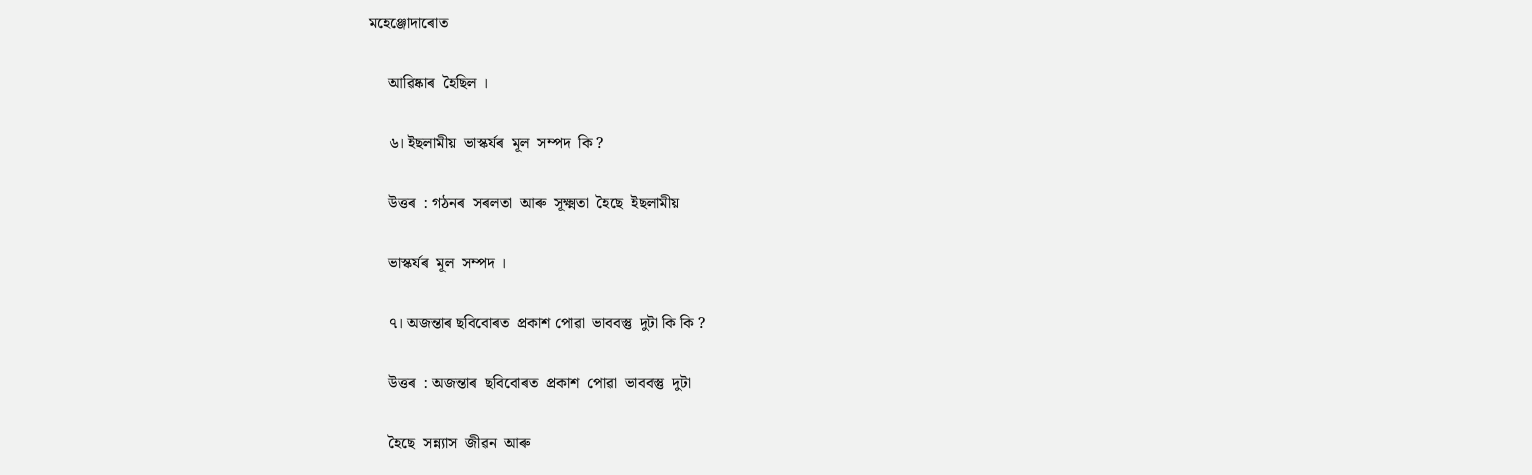মহেঞ্জোদাৰোত

     আৱিষ্কাৰ  হৈছিল ।

     ৬। ইছলামীয়  ভাস্কৰ্যৰ  মূল  সম্পদ  কি ?

     উত্তৰ  : গঠনৰ  সৰলতা  আৰু  সূক্ষ্মতা  হৈছে  ইছলামীয়

     ভাস্কৰ্যৰ  মূল  সম্পদ ।

     ৭। অজন্তাৰ ছবিবোৰত  প্ৰকাশ পোৱা  ভাববস্তু  দুটা কি কি ?

     উত্তৰ  : অজন্তাৰ  ছবিবোৰত  প্ৰকাশ  পোৱা  ভাববস্তু  দুটা

     হৈছে  সন্ন্যাস  জীৱন  আৰু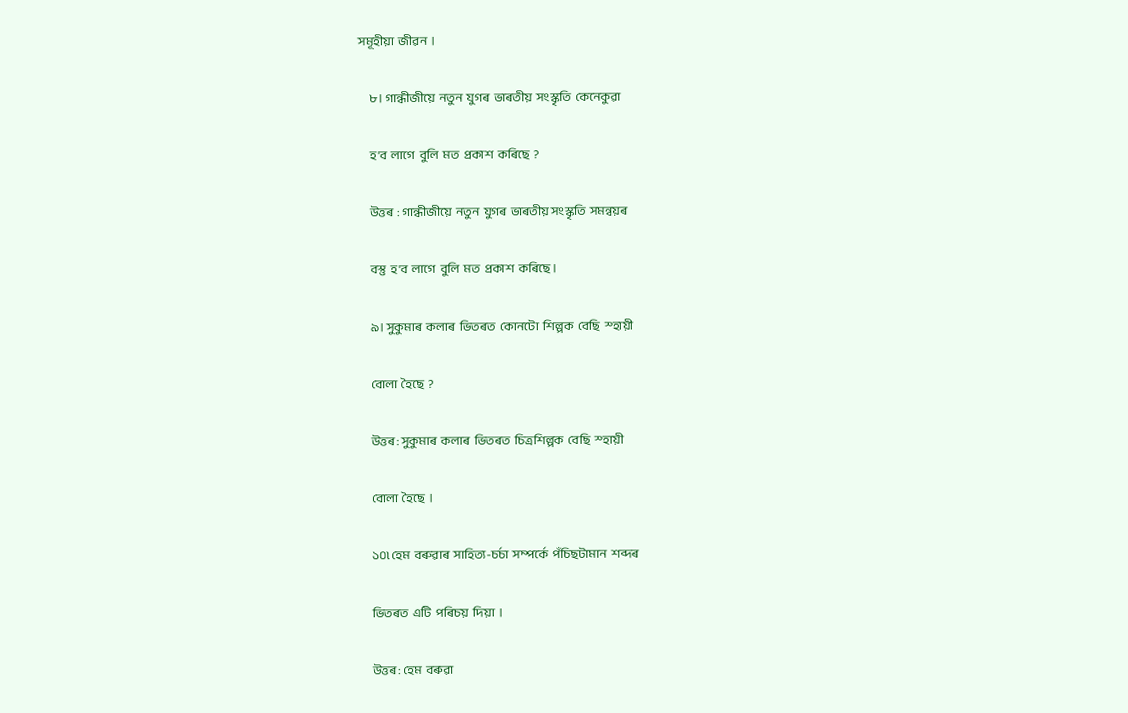সমূহীয়া  জীৱন  ।

     ৮। গান্ধীজীয়ে  নতুন  যুগৰ  ভাৰতীয়  সংস্কৃতি  কেনেকুৱা

     হ'ব  লাগে  বুলি  মত  প্ৰকাশ  কৰিছে  ?

     উত্তৰ  : গান্ধীজীয়ে  নতুন  যুগৰ  ভাৰতীয় সংস্কৃতি  সমন্বয়ৰ

     বস্তু  হ'ব  লাগে  বুলি  মত  প্ৰকাশ  কৰিছে ।

     ৯। সুকুমাৰ  কলাৰ  ভিতৰত  কোনটো  শিল্পক  বেছি  স্হায়ী

     বোলা  হৈছে  ?

     উত্তৰ : সুকুমাৰ  কলাৰ  ভিতৰত  চিত্ৰশিল্পক  বেছি  স্হায়ী

     বোলা  হৈছে  ।

     ১০৷ হেম  বৰুৱাৰ  সাহিত্য-চৰ্চা  সম্পৰ্কে  পঁচিছটামান  শব্দৰ

     ভিতৰত  এটি  পৰিচয়  দিয়া  ।

     উত্তৰ : হেম  বৰুৱা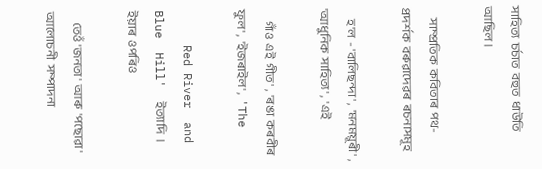সাহিত্য  চৰ্চাত  বহুত  ধাউতি  আছিল ।

     সাম্প্ৰতিক  কবিতাৰ  পথ-প্ৰদৰ্শক  বৰুৱাদেৱৰ  ৰচনাসমূহ

     হ'ল  - 'বালিছন্দা' ,  'মনময়ূৰী' ,  'আধুনিক  সাহিত্য' ,  'এই

     গাঁও  এই  গীত' ,  'ৰঙা  কৰবীৰ  ফুল' ,  'ইজৰাইল' ,  'The

     Red River  and  Blue  Hill'  ইত্যাদি  ।  ইয়াৰ  ওপৰিও

     তেওঁ 'জনতা'  আৰু  'পছোৱা'  আলোচনী  সম্পাদনা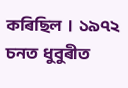কৰিছিল  ।  ১৯৭২  চনত  ধুবুৰীত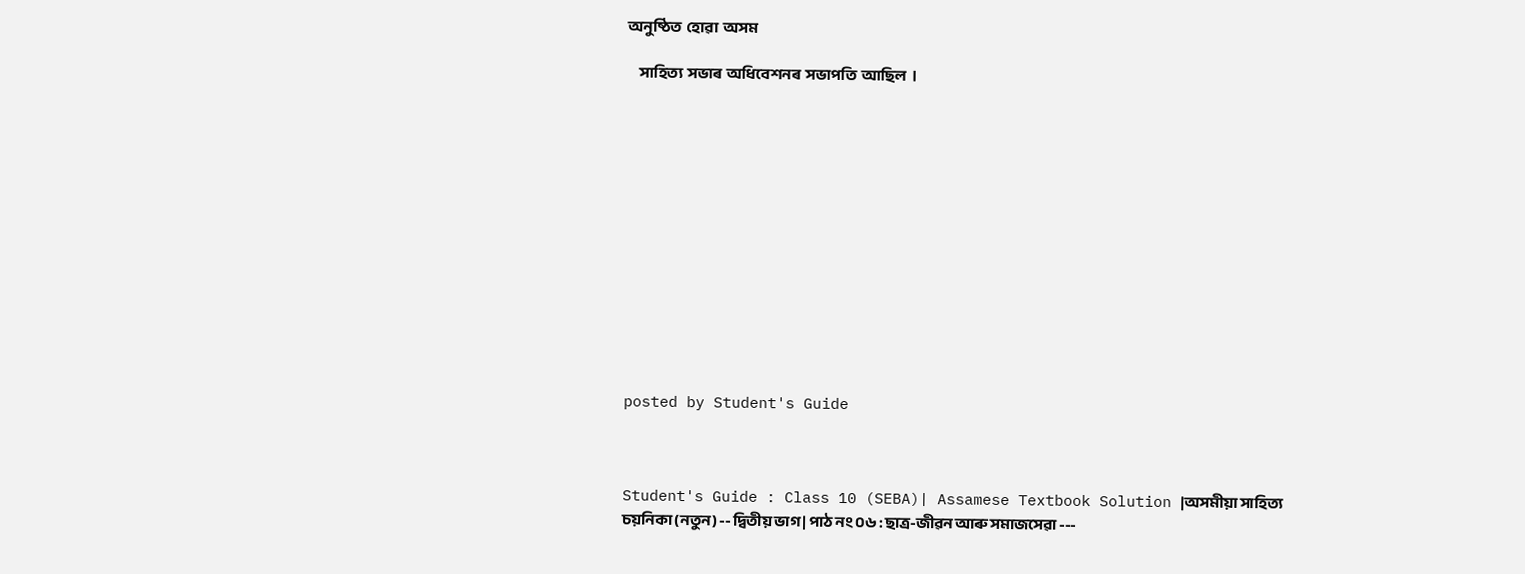অনুষ্ঠিত  হোৱা  অসম

     সাহিত্য  সভাৰ  অধিবেশনৰ  সভাপতি  আছিল  ।













posted by Student's Guide



Student's Guide : Class 10 (SEBA)| Assamese Textbook Solution |অসমীয়া সাহিত্য চয়নিকা (নতুন) -- দ্বিতীয় ভাগ | পাঠ নং ০৬ : ছাত্ৰ-জীৱন আৰু সমাজসেৱা ---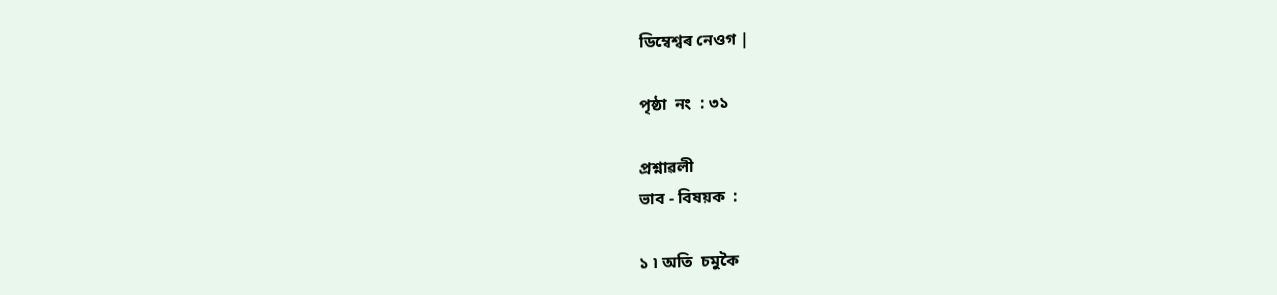ডিম্বেশ্বৰ নেওগ |

পৃষ্ঠা  নং  : ৩১

প্ৰশ্নাৱলী
ভাব - বিষয়ক  :

১ ৷ অতি  চমুকৈ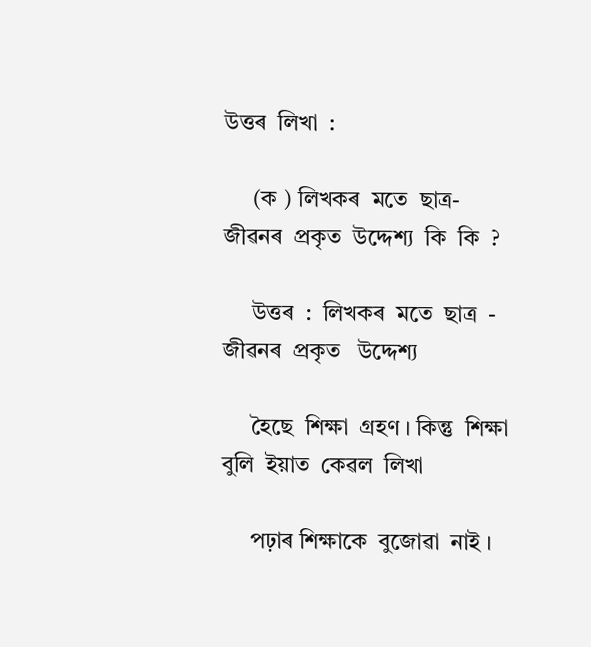উত্তৰ  লিখা  :

     (ক ) লিখকৰ  মতে  ছাত্ৰ-জীৱনৰ  প্ৰকৃত  উদ্দেশ্য  কি  কি  ?

     উত্তৰ  :  লিখকৰ  মতে  ছাত্ৰ  - জীৱনৰ  প্ৰকৃত   উদ্দেশ্য

     হৈছে  শিক্ষা  গ্ৰহণ । কিন্তু  শিক্ষা  বুলি  ইয়াত  কেৱল  লিখা

     পঢ়াৰ শিক্ষাকে  বুজোৱা  নাই ।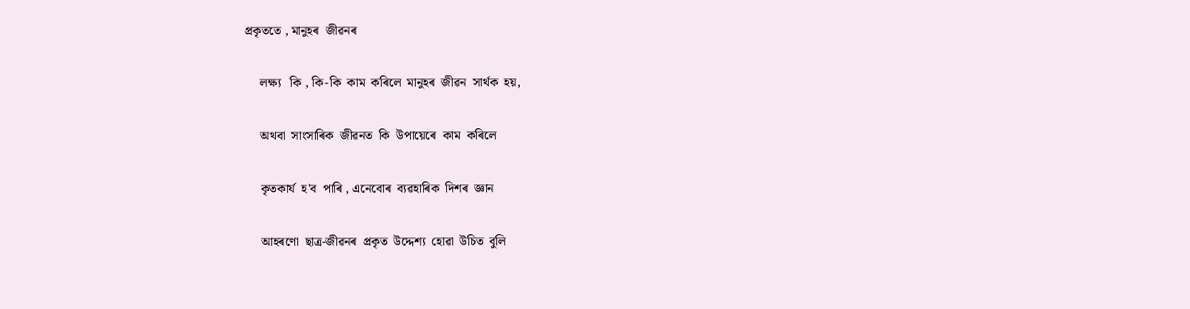প্ৰকৃততে , মানুহৰ  জীৱনৰ

     লক্ষ্য   কি , কি-কি  কাম  কৰিলে  মানুহৰ  জীৱন  সাৰ্থক  হয়,

     অথবা  সাংসাৰিক  জীৱনত  কি  উপায়েৰে  কাম  কৰিলে

     কৃতকাৰ্য  হ'ব  পাৰি , এনেবোৰ  ব্যৱহাৰিক  দিশৰ  জ্ঞান

     আহৰণো  ছাত্ৰ-জীৱনৰ  প্ৰকৃত  উদ্দেশ্য  হোৱা  উচিত  বুলি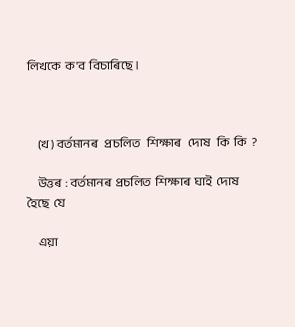লিখকে  ক'ব  বিচাৰিছে ।



     (খ ) বৰ্তমানৰ   প্ৰচলিত   শিক্ষাৰ   দোষ   কি  কি  ?

     উত্তৰ  : বৰ্তমানৰ  প্ৰচলিত  শিক্ষাৰ  ঘাই  দোষ  হৈছে  যে

     এয়া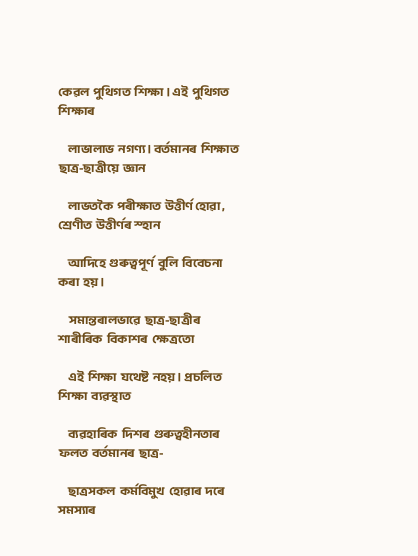কেৱল  পুথিগত  শিক্ষা । এই  পুথিগত  শিক্ষাৰ

     লাভালাভ  নগণ্য । বৰ্তমানৰ  শিক্ষাত  ছাত্ৰ-ছাত্ৰীয়ে  জ্ঞান

     লাভতকৈ  পৰীক্ষাত  উত্তীৰ্ণ হোৱা ,  শ্ৰেণীত  উত্তীৰ্ণৰ স্হান

     আদিহে  গুৰুত্বপূৰ্ণ  বুলি  বিবেচনা  কৰা  হয় ।

     সমান্তৰালভাৱে  ছাত্ৰ-ছাত্ৰীৰ  শাৰীৰিক  বিকাশৰ  ক্ষেত্ৰতো

     এই  শিক্ষা  যথেষ্ট  নহয় । প্ৰচলিত  শিক্ষা  ব্যৱস্থাত

     ব্যৱহাৰিক  দিশৰ  গুৰুত্বহীনতাৰ  ফলত  বৰ্তমানৰ  ছাত্ৰ-

     ছাত্ৰসকল  কৰ্মবিমুখ  হোৱাৰ  দৰে  সমস্যাৰ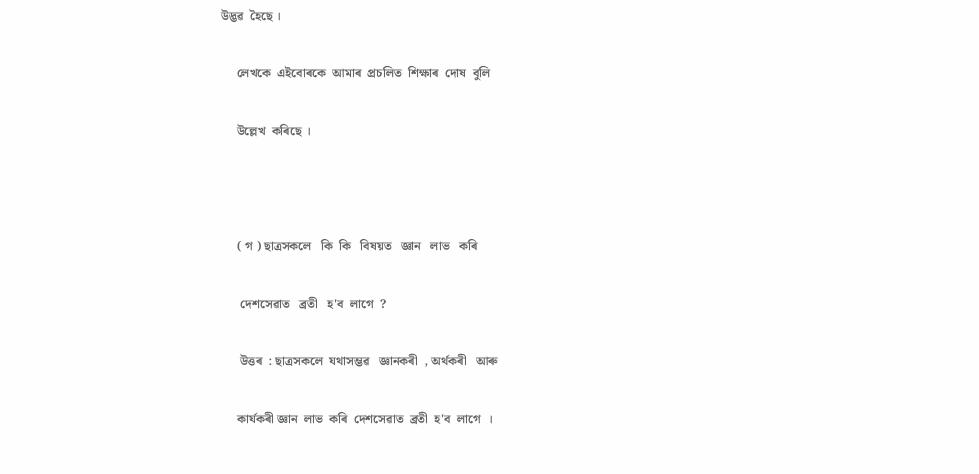উদ্ভৱ  হৈছে ।

     লেখকে  এইবোৰকে  আমাৰ  প্ৰচলিত  শিক্ষাৰ  দোষ  বুলি

     উল্লেখ  কৰিছে ।



     ( গ ) ছাত্ৰসকলে   কি  কি   বিষয়ত   জ্ঞান   লাভ   কৰি

      দেশসেৱাত   ব্ৰতী   হ'ব  লাগে  ?

      উত্তৰ  : ছাত্ৰসকলে  যথাসম্ভৱ   জ্ঞানকৰী  , অৰ্থকৰী   আৰু

     কাৰ্যকৰী জ্ঞান  লাভ  কৰি  দেশসেৱাত  ব্ৰতী  হ'ব  লাগে  ।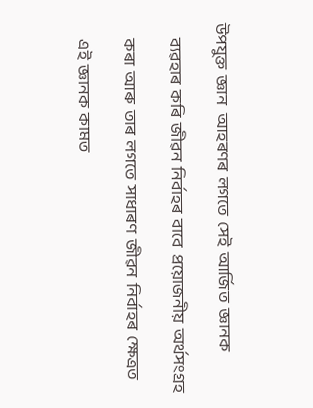উপযুক্ত  জ্ঞান   আহৰণৰ  লগতে  সেই  আৰ্জিত  জ্ঞানক

     ব্যৱহাৰ  কৰি  জীৱন  নিৰ্বাহৰ  বাবে  প্ৰয়োজনীয়  অৰ্থসংগ্ৰহ

     কৰা  আৰু  তাৰ  লগতে  সাধাৰণ  জীৱন  নিৰ্বাহৰ  ক্ষেত্ৰত

     এই  জ্ঞানক  কামত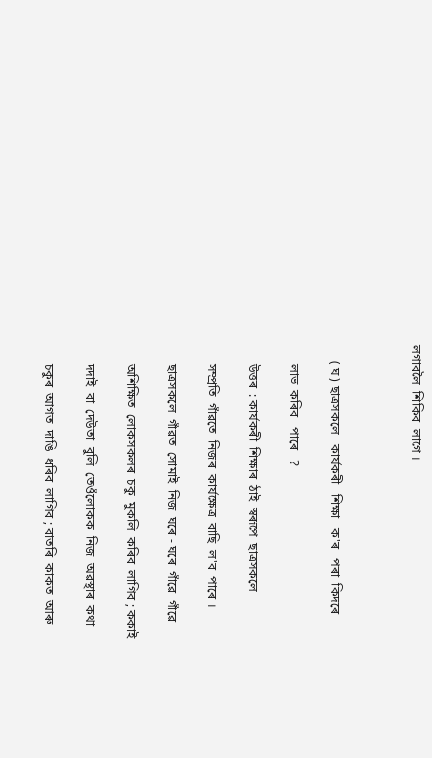লগাবলৈ  শিকিব  লাগে ।



     ( ঘ ) ছাত্ৰসকলে   কাৰ্যকৰী   শিক্ষা   ক'ৰ   পৰা  কিদৰে

      লাভ  কৰিব   পাৰে   ?

      উত্তৰ  : কাৰ্যকৰী  শিক্ষাৰ  ঠাই  স্বৰূপে  ছাত্ৰসকলে

      সম্প্ৰতি  গাঁৱতে  নিজৰ  কাৰ্যক্ষেত্ৰ  বাছি  ল'ব  পাৰে ।

      ছাত্ৰসকলে  গাঁৱত  সোমাই  নিজ  ঘৰে - ঘৰে  গাঁৱে  গাঁৱে

      অশিক্ষিত  লোকসকলৰ  চকু  মুকলি  কৰিব  লাগিব ; ককাই

      দদাই  বা  দেউতা  বুলি  তেওঁলোকক  নিজ  অৱস্থাৰ  কথা

      চকুৰ  আগত  দাঙি  ধৰিব  লাগিব ; বাতৰি  কাকত  আৰু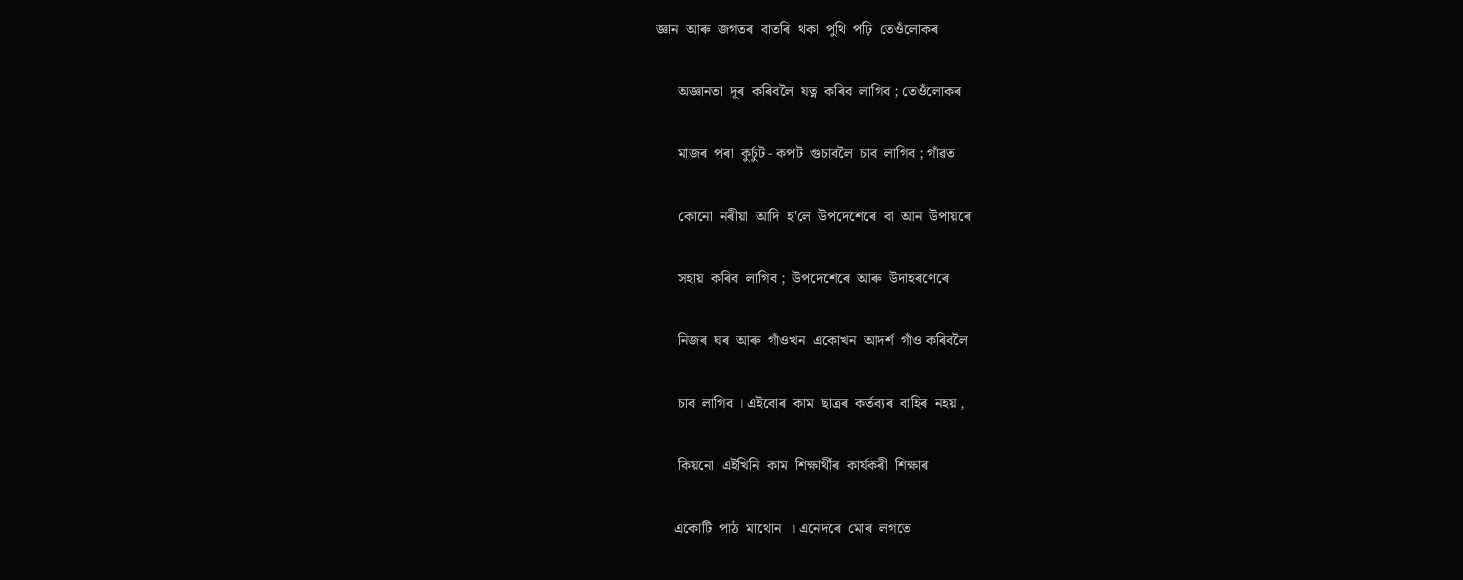জ্ঞান  আৰু  জগতৰ  বাতৰি  থকা  পুথি  পঢ়ি  তেওঁলোকৰ

      অজ্ঞানতা  দূৰ  কৰিবলৈ  যত্ন  কৰিব  লাগিব ; তেওঁলোকৰ

      মাজৰ  পৰা  কুৰ্চুট - কপট  গুচাবলৈ  চাব  লাগিব ; গাঁৱত

      কোনো  নৰীয়া  আদি  হ'লে  উপদেশেৰে  বা  আন  উপায়ৰে

      সহায়  কৰিব  লাগিব ;  উপদেশেৰে  আৰু  উদাহৰণেৰে

      নিজৰ  ঘৰ  আৰু  গাঁওখন  একোখন  আদৰ্শ  গাঁও কৰিবলৈ

      চাব  লাগিব । এইবোৰ  কাম  ছাত্ৰৰ  কৰ্তব্যৰ  বাহিৰ  নহয় ,

      কিয়নো  এইখিনি  কাম  শিক্ষাৰ্থীৰ  কাৰ্যকৰী  শিক্ষাৰ

     একোটি  পাঠ  মাথোন  । এনেদৰে  মোৰ  লগতে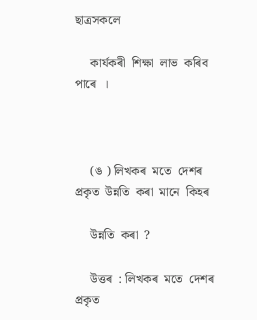ছাত্ৰসকলে

     কাৰ্যকৰী  শিক্ষা  লাভ  কৰিব  পাৰে  ।



     (ঙ ) লিখকৰ  মতে  দেশৰ  প্ৰকৃত  উন্নতি  কৰা  মানে  কিহৰ

     উন্নতি  কৰা  ?

     উত্তৰ  : লিখকৰ  মতে  দেশৰ  প্ৰকৃত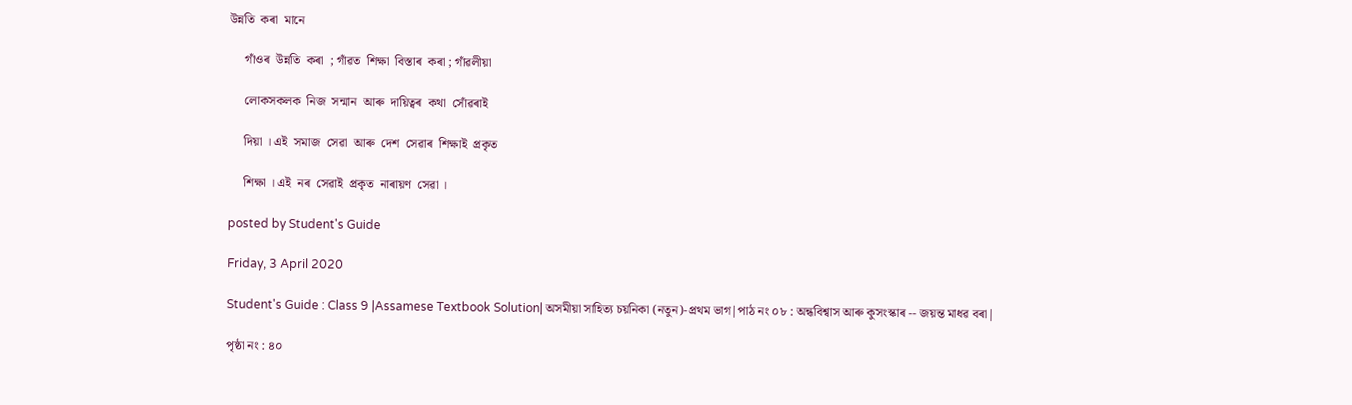উন্নতি  কৰা  মানে

     গাঁওৰ  উন্নতি  কৰা  ; গাঁৱত  শিক্ষা  বিস্তাৰ  কৰা ; গাঁৱলীয়া

     লোকসকলক  নিজ  সন্মান  আৰু  দায়িত্বৰ  কথা  সোঁৱৰাই

     দিয়া । এই  সমাজ  সেৱা  আৰু  দেশ  সেৱাৰ  শিক্ষাই  প্ৰকৃত

     শিক্ষা । এই  নৰ  সেৱাই  প্ৰকৃত  নাৰায়ণ  সেৱা ।

posted by Student's Guide

Friday, 3 April 2020

Student's Guide : Class 9 |Assamese Textbook Solution| অসমীয়া সাহিত্য চয়নিকা (নতুন)-প্ৰথম ভাগ|পাঠ নং ০৮ : অন্ধবিশ্বাস আৰু কুসংস্কাৰ -- জয়ন্ত মাধৱ বৰা|

পৃষ্ঠা নং : ৪০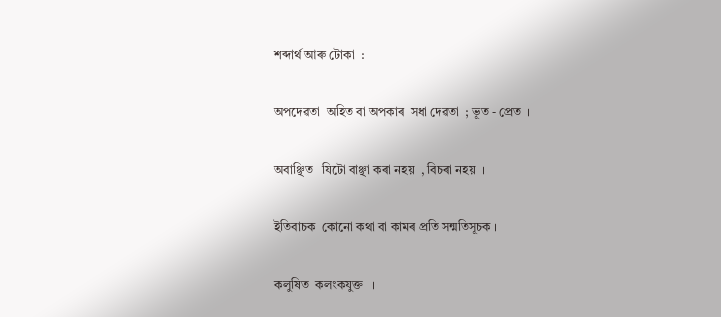শব্দাৰ্থ আৰু টোকা  :

অপদেৱতা  অহিত বা অপকাৰ  সধা দেৱতা  ; ভূত - প্ৰেত  ।

অবাঞ্ছিত   যিটো বাঞ্ছা কৰা নহয়  , বিচৰা নহয়  ।

ইতিবাচক  কোনো কথা বা কামৰ প্ৰতি সন্মতিসূচক ।

কলুষিত  কলংকযুক্ত   ।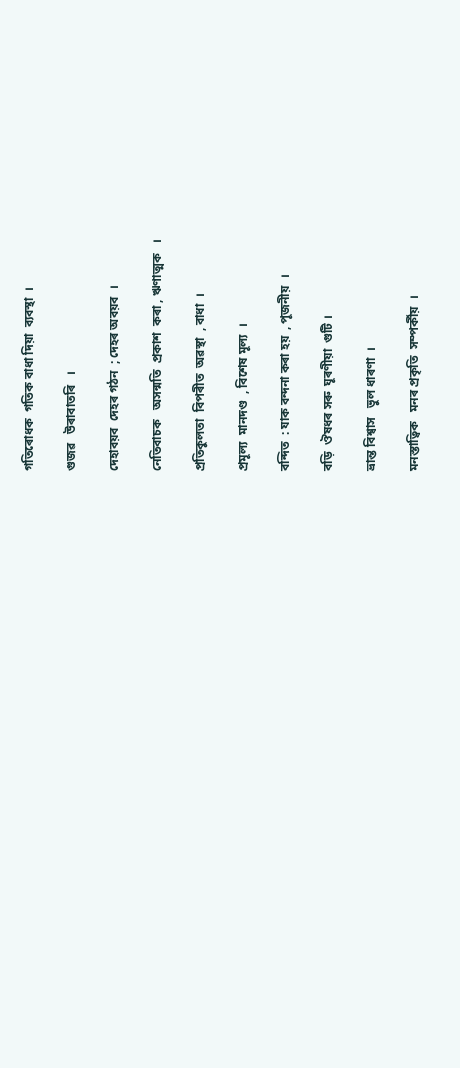গতিৰোধক  গতিক বাধা দিয়া  ব্যবস্থা  ।

গুজৱ   উৰাবাতৰি   ।

দেহাবয়ব  দেহৰ গঠন  ; দেহৰ অবয়ব  ।

নেতিবাচক   অসন্মতি  প্ৰকাশ  কৰা , ঋণাত্মক   ।

প্ৰতিকুলতা  বিপৰীত  অৱস্থা  , বাধা  ।

প্ৰমূল্য  মানদণ্ড  , বিশেষ মূল্য  ।

বন্দিত  : যাক বন্দনা কৰা হয়  , পূজনীয়  ।

বড়ি  ঔষধৰ সৰু  ঘূৰণীয়া  গুটি ।

ভ্ৰান্ত বিশ্বাস   ভুল ধাৰণা  ।

মনস্তাত্বিক   মনৰ প্ৰকৃতি  সম্পৰ্কীয়  ।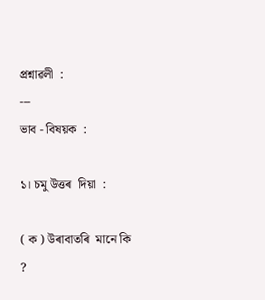প্ৰশ্নাৱলী  :
---
ভাব - বিষয়ক  :

১। চমু উত্তৰ  দিয়া  :

( ক ) উৰাবাতৰি  মানে কি ?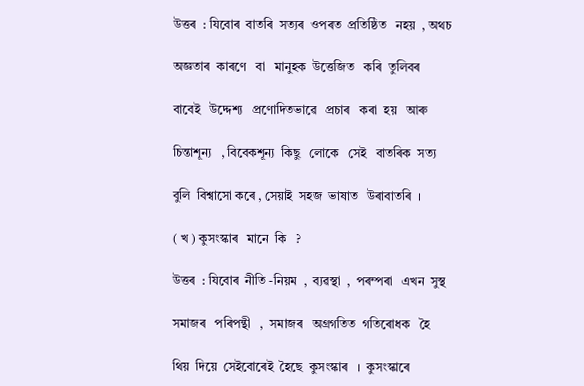উত্তৰ  : যিবোৰ  বাতৰি  সত্যৰ  ওপৰত  প্ৰতিষ্ঠিত   নহয়  , অথচ

অজ্ঞতাৰ  কাৰণে   বা   মানুহক  উত্তেজিত   কৰি  তুলিবৰ

বাবেই   উদ্দেশ্য   প্ৰণোদিতভাৱে   প্ৰচাৰ   কৰা  হয়   আৰু

চিন্তাশূন্য   , বিবেকশূন্য  কিছু   লোকে   সেই   বাতৰিক  সত্য

বুলি  বিশ্বাসো কৰে , সেয়াই  সহজ  ভাষাত   উৰাবাতৰি  ।

( খ ) কুসংস্কাৰ   মানে  কি   ?

উত্তৰ  : যিবোৰ  নীতি -নিয়ম  ,  ব্যৱস্থা  ,  পৰম্পৰা   এখন  সুস্থ

সমাজৰ   পৰিপন্থী   ,  সমাজৰ   অগ্ৰগতিত  গতিৰোধক   হৈ

থিয়  দিয়ে  সেইবোৰেই  হৈছে  কুসংস্কাৰ   ।  কুসংস্কাৰে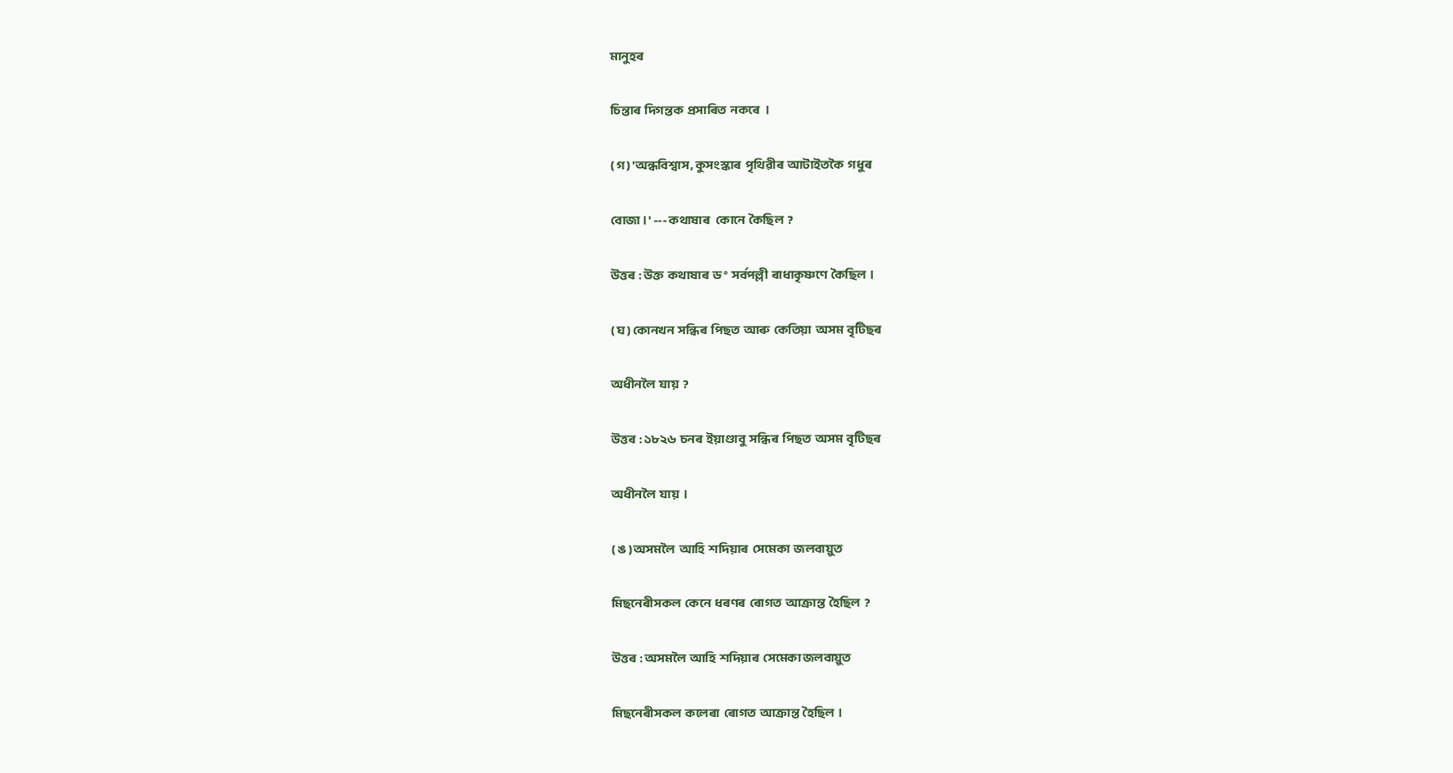মানুহৰ

চিন্তাৰ  দিগন্তক  প্ৰসাৰিত  নকৰে   ।

( গ ) 'অন্ধবিশ্বাস , কুসংস্কাৰ  পৃথিৱীৰ  আটাইতকৈ  গধুৰ

বোজা । ' --- কথাষাৰ   কোনে  কৈছিল  ?

উত্তৰ  : উক্ত  কথাষাৰ  ড°  সৰ্বপল্লী  ৰাধাকৃষ্ণণে  কৈছিল  ।

( ঘ ) কোনখন  সন্ধিৰ  পিছত  আৰু  কেতিয়া  অসম  বৃটিছৰ

অধীনলৈ  যায়  ?

উত্তৰ  : ১৮২৬  চনৰ  ইয়াণ্ডাবু  সন্ধিৰ  পিছত  অসম  বৃটিছৰ

অধীনলৈ  যায়  ।

( ঙ ) অসমলৈ  আহি  শদিয়াৰ  সেমেকা  জলবায়ুত

মিছনেৰীসকল  কেনে  ধৰণৰ  ৰোগত  আক্ৰান্ত  হৈছিল  ?

উত্তৰ  : অসমলৈ  আহি  শদিয়াৰ  সেমেকা জলবায়ুত

মিছনেৰীসকল  কলেৰা  ৰোগত  আক্ৰান্ত  হৈছিল  ।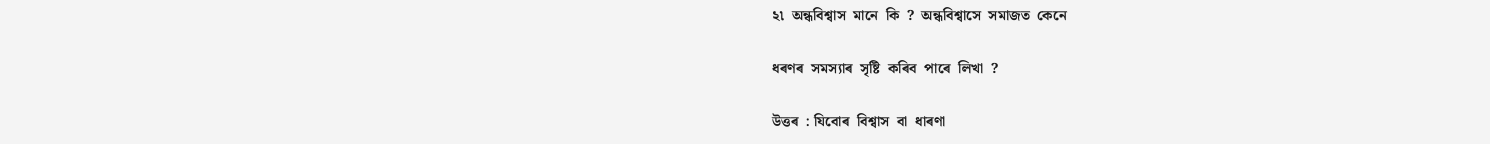২৷  অন্ধবিশ্বাস  মানে  কি  ?  অন্ধবিশ্বাসে  সমাজত  কেনে

ধৰণৰ  সমস্যাৰ  সৃষ্টি  কৰিব  পাৰে  লিখা  ?

উত্তৰ  : যিবোৰ  বিশ্বাস  বা  ধাৰণা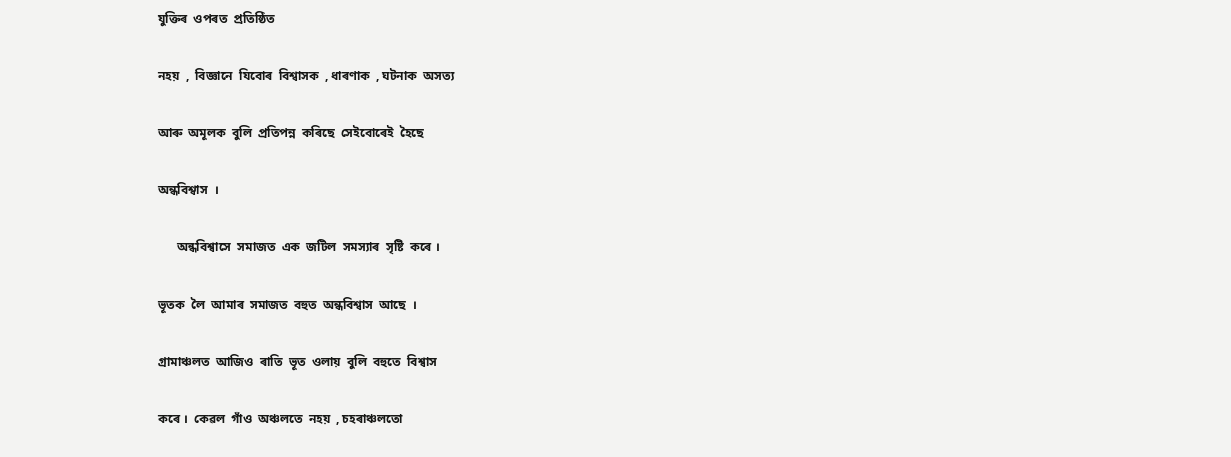যুক্তিৰ  ওপৰত  প্ৰতিষ্ঠিত

নহয়  ,  বিজ্ঞানে  যিবোৰ  বিশ্বাসক  , ধাৰণাক  , ঘটনাক  অসত্য

আৰু  অমূলক  বুলি  প্ৰতিপন্ন  কৰিছে  সেইবোৰেই  হৈছে

অন্ধবিশ্বাস  ।

      অন্ধবিশ্বাসে  সমাজত  এক  জটিল  সমস্যাৰ  সৃষ্টি  কৰে ।

ভূতক  লৈ  আমাৰ  সমাজত  বহুত  অন্ধবিশ্বাস  আছে  ।

গ্ৰামাঞ্চলত  আজিও  ৰাতি  ভূত  ওলায়  বুলি  বহুতে  বিশ্বাস

কৰে ।  কেৱল  গাঁও  অঞ্চলতে  নহয়  , চহৰাঞ্চলতো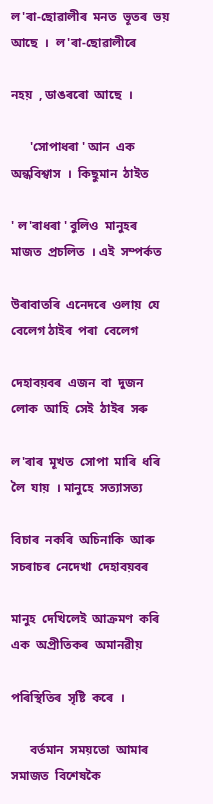ল'ৰা-ছোৱালীৰ  মনত  ভূতৰ  ভয়  আছে  ।  ল'ৰা-ছোৱালীৰে

নহয়  , ডাঙৰৰো  আছে  ।

      'সোপাধৰা ' আন  এক  অন্ধবিশ্বাস  ।  কিছুমান  ঠাইত

' ল'ৰাধৰা ' বুলিও  মানুহৰ  মাজত  প্ৰচলিত  । এই  সম্পৰ্কত

উৰাবাতৰি  এনেদৰে  ওলায়  যে  বেলেগ ঠাইৰ  পৰা  বেলেগ

দেহাবয়বৰ  এজন  বা  দুজন  লোক  আহি  সেই  ঠাইৰ  সৰু

ল'ৰাৰ  মূখত  সোপা  মাৰি  ধৰি  লৈ  যায়  । মানুহে  সত্যাসত্য

বিচাৰ  নকৰি  অচিনাকি  আৰু  সচৰাচৰ  নেদেখা  দেহাবয়বৰ

মানুহ  দেখিলেই  আক্ৰমণ  কৰি  এক  অপ্ৰীতিকৰ  অমানৱীয়

পৰিস্থিতিৰ  সৃষ্টি  কৰে  ।

      বৰ্তমান  সময়তো  আমাৰ  সমাজত  বিশেষকৈ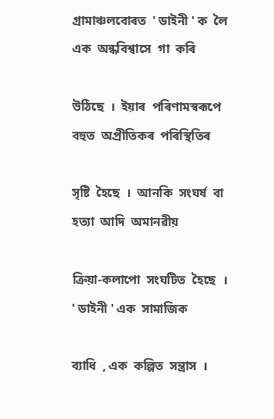গ্ৰামাঞ্চলবোৰত  ' ডাইনী ' ক  লৈ  এক  অন্ধবিশ্বাসে  গা  কৰি

উঠিছে  ।  ইয়াৰ  পৰিণামস্বৰূপে   বহুত  অপ্ৰীতিকৰ  পৰিস্থিতিৰ

সৃষ্টি  হৈছে  ।  আনকি  সংঘৰ্ষ  বা  হত্যা  আদি  অমানৱীয়

ক্ৰিয়া-কলাপো  সংঘটিত  হৈছে  ।  ' ডাইনী ' এক  সামাজিক

ব্যাধি  , এক  কল্পিত  সন্ত্ৰাস  ।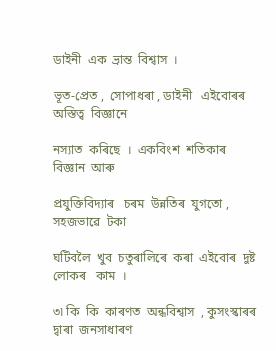ডাইনী  এক  ভ্ৰান্ত  বিশ্বাস  ।

ভূত-প্ৰেত ,  সোপাধৰা , ডাইনী   এইবোৰৰ   অস্তিত্ব  বিজ্ঞানে

নস্যাত  কৰিছে  ।  একবিংশ  শতিকাৰ  বিজ্ঞান  আৰু

প্ৰযুক্তিবিদ্যাৰ   চৰম  উন্নতিৰ  যুগতো , সহজভাৱে  টকা

ঘটিবলৈ  খুব  চতুৰালিৰে  কৰা  এইবোৰ  দুষ্ট  লোকৰ   কাম  ।

৩৷ কি  কি  কাৰণত  অন্ধবিশ্বাস  , কুসংস্কাৰৰ  দ্বাৰা  জনসাধাৰণ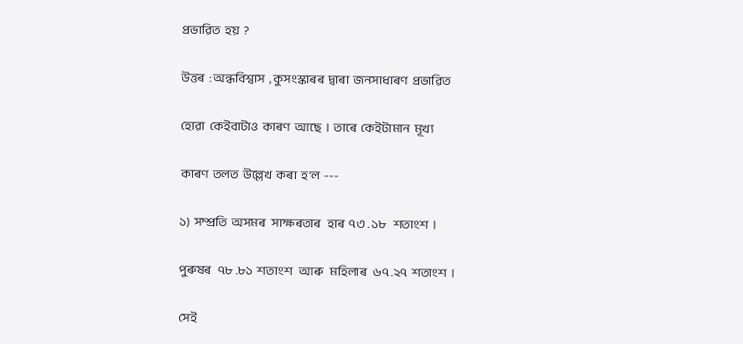প্ৰভাৱিত  হয়  ?

উত্তৰ  : অন্ধবিশ্বাস  , কুসংস্কাৰৰ  দ্বাৰা  জনসাধাৰণ  প্ৰভাৱিত

হোৱা  কেইবাটাও  কাৰণ  আছে  ।  তাৰে  কেইটামান  মূখ্য

কাৰণ  তলত  উল্লেখ  কৰা  হ'ল  ---

১)  সম্প্ৰতি  অসমৰ   সাক্ষৰতাৰ   হাৰ  ৭৩ . ১৮   শতাংশ  ।

পুৰুষৰ   ৭৮ .৮১  শতাংশ   আৰু   মহিলাৰ   ৬৭ .২৭  শতাংশ  ।

সেই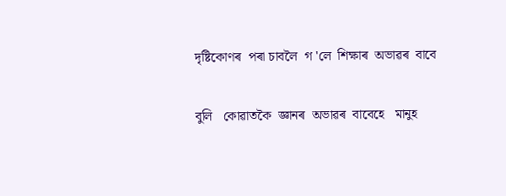দৃষ্টিকোণৰ  পৰা চাবলৈ  গ 'লে  শিক্ষাৰ  অভাৱৰ  বাবে

বুলি   কোৱাতকৈ  জ্ঞানৰ  অভাৱৰ  বাবেহে   মানুহ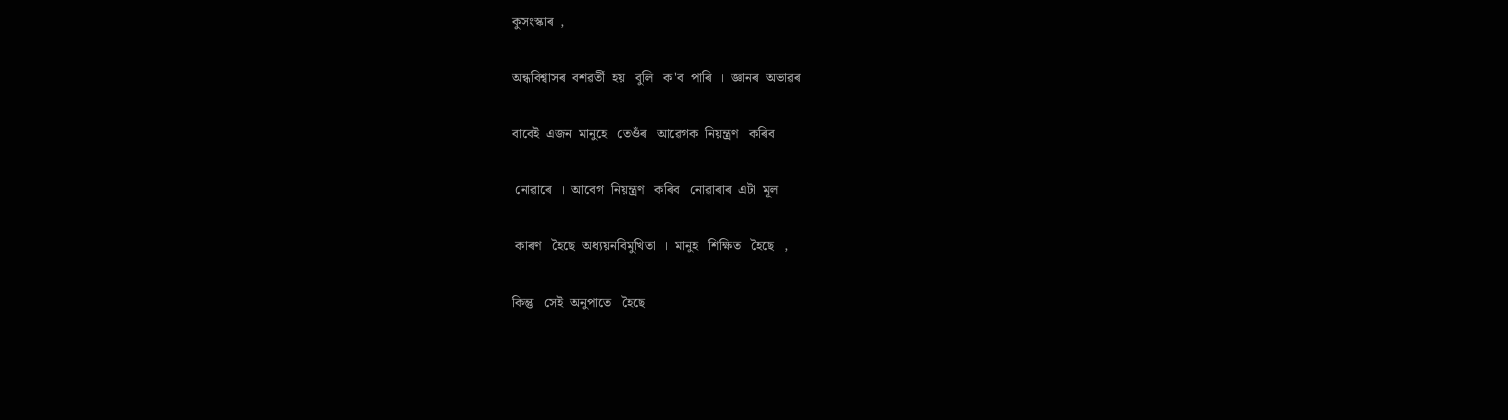কুসংস্কাৰ  ,

অন্ধবিশ্বাসৰ  বশৱৰ্তী  হয়   বুলি   ক'ব  পাৰি  ।  জ্ঞানৰ  অভাৱৰ

বাবেই  এজন  মানুহে   তেওঁৰ   আৱেগক  নিয়ন্ত্ৰণ   কৰিব

 নোৱাৰে  ।  আবেগ  নিয়ন্ত্ৰণ   কৰিব   নোৱাৰাৰ  এটা  মূল

 কাৰণ   হৈছে  অধ্যয়নবিমুখিতা  ।  মানুহ   শিক্ষিত   হৈছে   ,

কিন্তু   সেই  অনুপাতে   হৈছে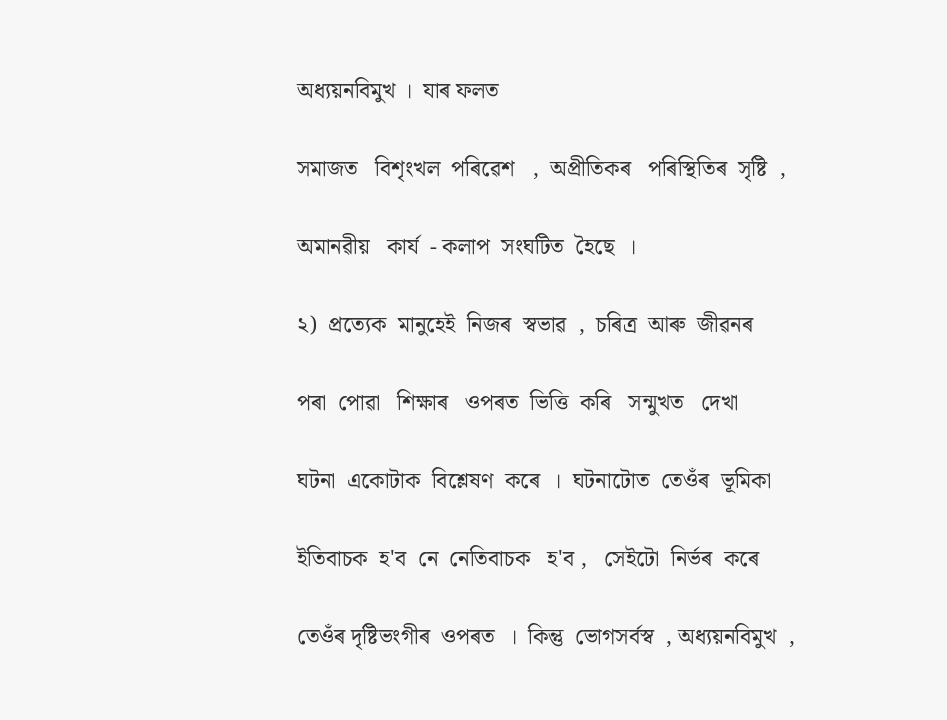অধ্যয়নবিমুখ ।  যাৰ ফলত

সমাজত   বিশৃংখল  পৰিৱেশ   ,  অপ্ৰীতিকৰ   পৰিস্থিতিৰ  সৃষ্টি  ,

অমানৱীয়   কাৰ্য  - কলাপ  সংঘটিত  হৈছে  ।

২)  প্ৰত্যেক  মানুহেই  নিজৰ  স্বভাৱ  ,  চৰিত্ৰ  আৰু  জীৱনৰ

পৰা  পোৱা   শিক্ষাৰ   ওপৰত  ভিত্তি  কৰি   সন্মুখত   দেখা

ঘটনা  একোটাক  বিশ্লেষণ  কৰে  ।  ঘটনাটোত  তেওঁৰ  ভূমিকা

ইতিবাচক  হ'ব  নে  নেতিবাচক   হ'ব ,   সেইটো  নিৰ্ভৰ  কৰে

তেওঁৰ দৃষ্টিভংগীৰ  ওপৰত  ।  কিন্তু  ভোগসৰ্বস্ব  , অধ্যয়নবিমুখ  ,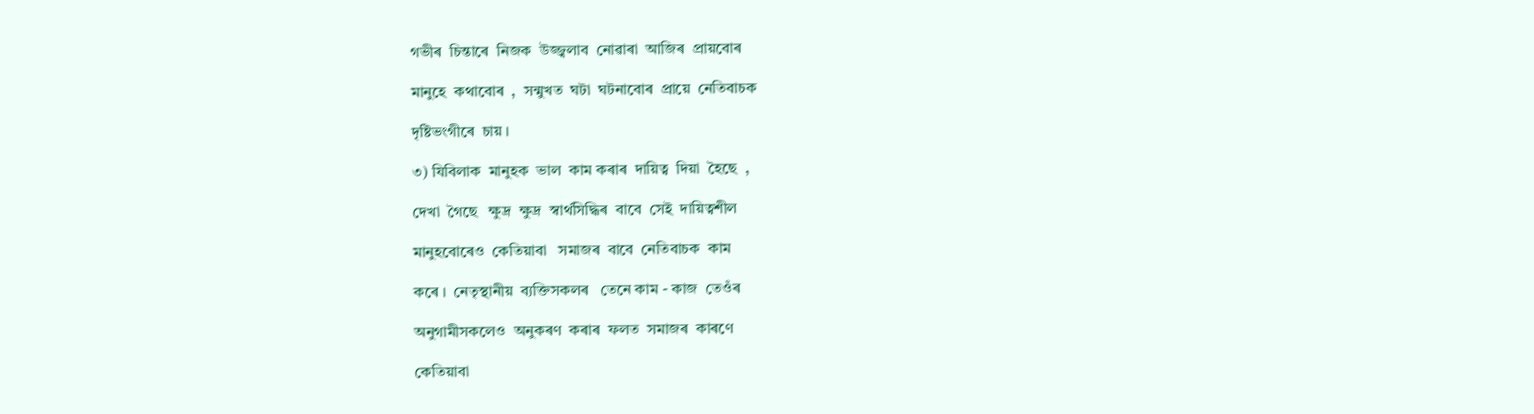গভীৰ  চিন্তাৰে  নিজক  উজ্জ্বলাব  নোৱাৰা  আজিৰ  প্ৰায়বোৰ

মানুহে  কথাবোৰ  ,  সন্মুখত  ঘটা  ঘটনাবোৰ  প্ৰায়ে  নেতিবাচক

দৃষ্টিভংগীৰে  চায় ।

৩) যিবিলাক  মানুহক  ভাল  কাম কৰাৰ  দায়িত্ব  দিয়া  হৈছে  ,

দেখা  গৈছে   ক্ষুদ্ৰ  ক্ষুদ্ৰ  স্বাৰ্থসিদ্ধিৰ  বাবে  সেই  দায়িত্বশীল

মানুহবোৰেও  কেতিয়াবা   সমাজৰ  বাবে  নেতিবাচক  কাম

কৰে ।  নেতৃস্থানীয়  ব্যক্তিসকলৰ   তেনে কাম - কাজ  তেওঁৰ

অনুগামীসকলেও  অনুকৰণ  কৰাৰ  ফলত  সমাজৰ  কাৰণে

কেতিয়াবা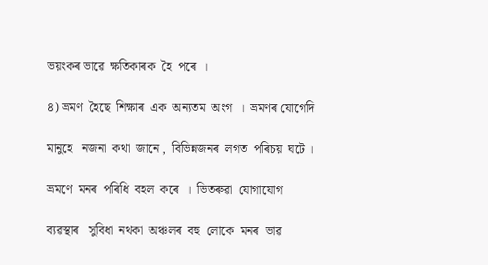ভয়ংকৰ ভাৱে  ক্ষতিকাৰক  হৈ  পৰে  ।

৪) ভ্ৰমণ  হৈছে  শিক্ষাৰ  এক  অন্যতম  অংগ  ।  ভ্ৰমণৰ যোগেদি

মানুহে   নজনা  কথা  জানে ,  বিভিন্নজনৰ  লগত  পৰিচয়  ঘটে ।

ভ্ৰমণে  মনৰ  পৰিধি  বহল  কৰে  ।  ভিতৰুৱা  যোগাযোগ

ব্যৱস্থাৰ   সুবিধা  নথকা  অঞ্চলৰ  বহু  লোকে  মনৰ  ভাৱ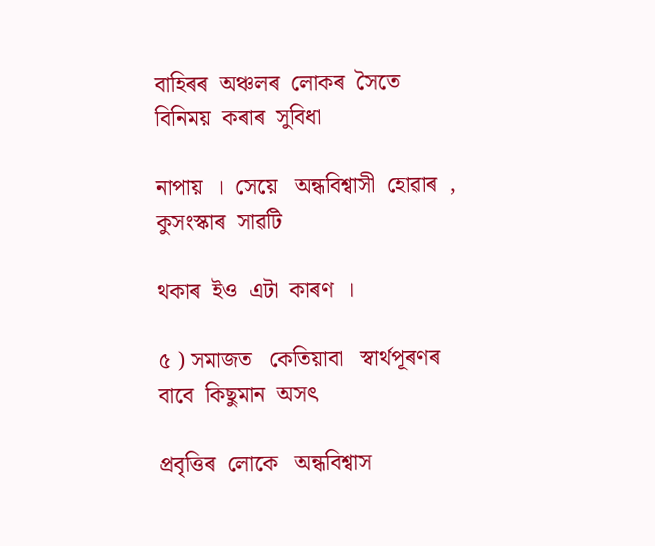বাহিৰৰ  অঞ্চলৰ  লোকৰ  সৈতে   বিনিময়  কৰাৰ  সুবিধা

নাপায়  ।  সেয়ে   অন্ধবিশ্বাসী  হোৱাৰ  , কুসংস্কাৰ  সাৱটি

থকাৰ  ইও  এটা  কাৰণ  ।

৫ ) সমাজত   কেতিয়াবা   স্বাৰ্থপূৰণৰ  বাবে  কিছুমান  অসৎ

প্ৰবৃত্তিৰ  লোকে   অন্ধবিশ্বাস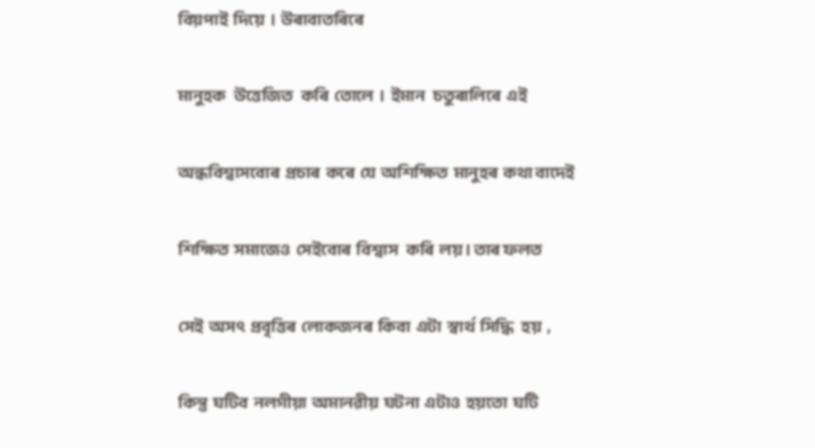বিয়পাই  দিয়ে  ।  উৰাবাতৰিৰে

মানুহক   উত্তেজিত   কৰি  তোলে  ।  ইমান   চতুৰালিৰে  এই

অন্ধবিশ্বাসবোৰ  প্ৰচাৰ  কৰে  যে  অশিক্ষিত  মানুহৰ  কথা বাদেই

শিক্ষিত  সমাজেও  সেইবোৰ  বিশ্বাস   কৰি  লয় । তাৰ ফলত

সেই  অসৎ  প্ৰবৃত্তিৰ  লোকজনৰ  কিবা  এটা  স্বাৰ্থ  সিদ্ধি   হয়  ,

কিন্তু  ঘটিব  নলগীয়া  অমানৱীয়  ঘটনা  এটাও  হয়তো  ঘটি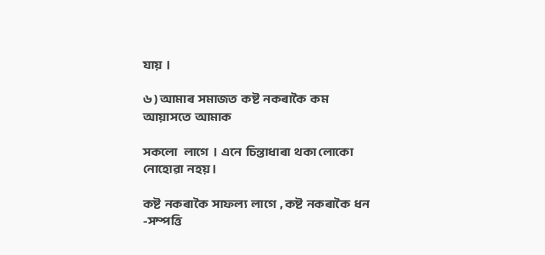যায়  ।

৬ ) আমাৰ  সমাজত  কষ্ট  নকৰাকৈ  কম  আয়াসতে  আমাক

সকলো   লাগে  ।  এনে  চিন্তাধাৰা  থকা লোকো  নোহোৱা  নহয়।

কষ্ট  নকৰাকৈ  সাফল্য  লাগে  , কষ্ট  নকৰাকৈ  ধন -সম্পত্তি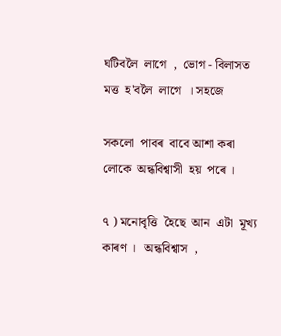ঘটিবলৈ  লাগে  ,  ভোগ - বিলাসত  মত্ত  হ'বলৈ  লাগে  । সহজে

সকলো  পাবৰ  বাবে আশা কৰা লোকে  অন্ধবিশ্বাসী  হয়  পৰে ।

৭ ) মনোবৃত্তি  হৈছে  আন  এটা  মূখ্য  কাৰণ ।   অন্ধবিশ্বাস  ,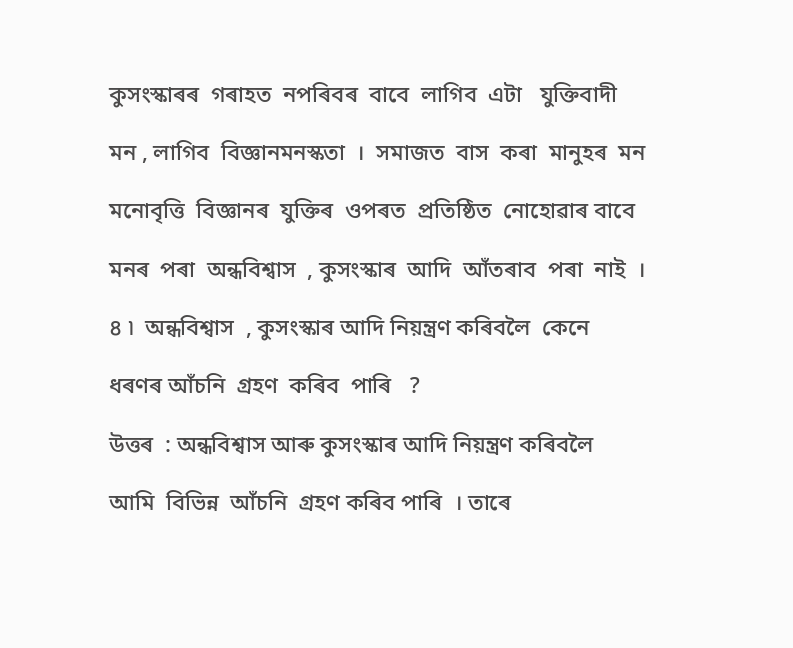কুসংস্কাৰৰ  গৰাহত  নপৰিবৰ  বাবে  লাগিব  এটা   যুক্তিবাদী

মন , লাগিব  বিজ্ঞানমনস্কতা  ।  সমাজত  বাস  কৰা  মানুহৰ  মন

মনোবৃত্তি  বিজ্ঞানৰ  যুক্তিৰ  ওপৰত  প্ৰতিষ্ঠিত  নোহোৱাৰ বাবে

মনৰ  পৰা  অন্ধবিশ্বাস  , কুসংস্কাৰ  আদি  আঁতৰাব  পৰা  নাই  ।

৪ ৷  অন্ধবিশ্বাস  , কুসংস্কাৰ আদি নিয়ন্ত্ৰণ কৰিবলৈ  কেনে

ধৰণৰ আঁচনি  গ্ৰহণ  কৰিব  পাৰি   ?

উত্তৰ  : অন্ধবিশ্বাস আৰু কুসংস্কাৰ আদি নিয়ন্ত্ৰণ কৰিবলৈ

আমি  বিভিন্ন  আঁচনি  গ্ৰহণ কৰিব পাৰি  । তাৰে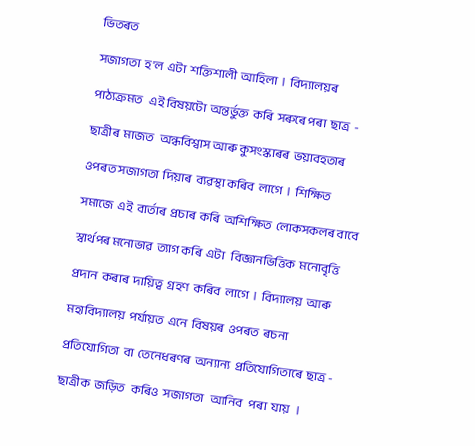ভিতৰত

সজাগতা  হ'ল  এটা  শক্তিশালী  আহিলা  ।  বিদ্যালয়ৰ

পাঠ্যক্ৰমত   এই বিষয়টো  অন্তৰ্ভুক্ত  কৰি  সৰুৰে পৰা  ছাত্ৰ  -

ছাত্ৰীৰ  মাজত   অন্ধবিশ্বাস আৰু কুসংস্কাৰৰ  ভয়াবহতাৰ

ওপৰত সজাগতা  দিয়াৰ  ব্যৱস্থা কৰিব  লাগে  ।  শিক্ষিত

সমাজে  এই  বাৰ্তাৰ  প্ৰচাৰ  কৰি  অশিক্ষিত  লোকসকলৰ বাবে

স্বাৰ্থপৰ মনোভাৱ  ত্যাগ কৰি  এটা   বিজ্ঞানভিত্তিক  মনোবৃত্তি

প্ৰদান  কৰাৰ  দায়িত্ব  গ্ৰহণ  কৰিব  লাগে  ।  বিদ্যালয়  আৰু

মহাবিদ্যালয়  পৰ্যায়ত  এনে  বিষয়ৰ  ওপৰত  ৰচনা

প্ৰতিযোগিতা  বা  তেনেধৰণৰ  অন্যান্য  প্ৰতিযোগিতাৰে  ছাত্ৰ -

ছাত্ৰীক  জড়িত   কৰিও  সজাগতা   আনিব   পৰা  যায়   ।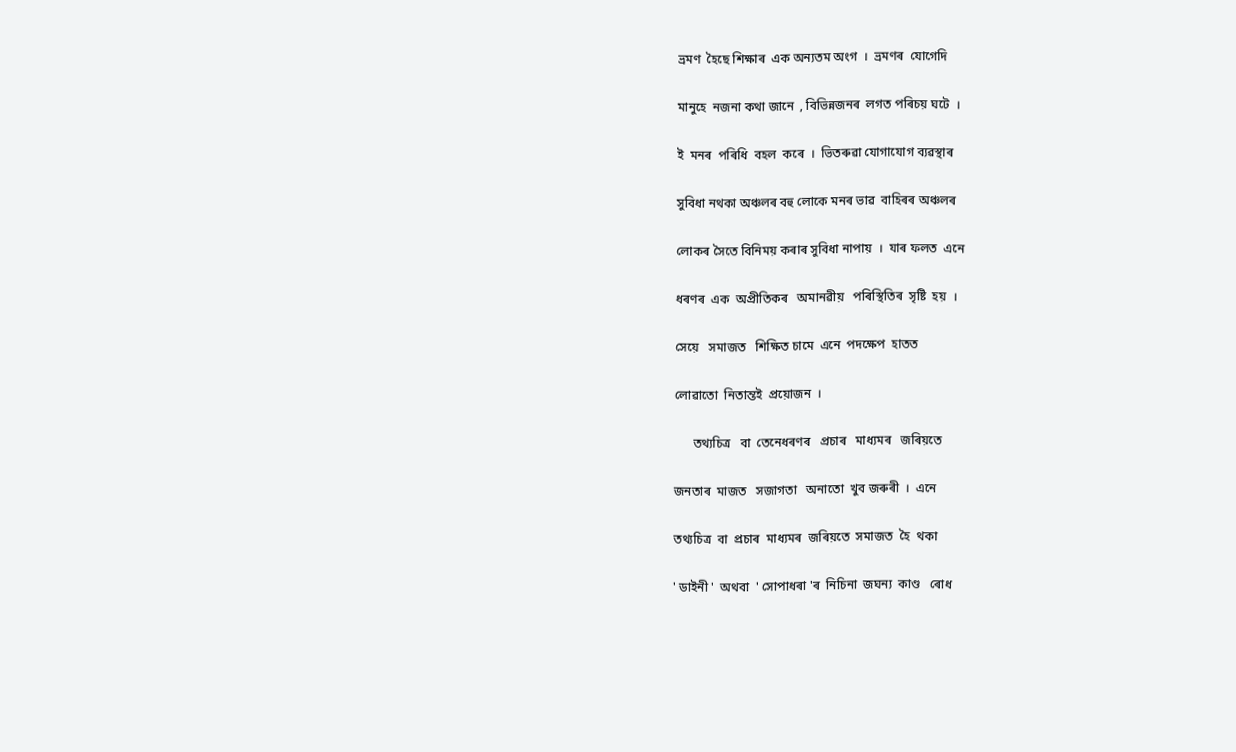ভ্ৰমণ  হৈছে শিক্ষাৰ  এক অন্যতম অংগ  ।  ভ্ৰমণৰ  যোগেদি

মানুহে  নজনা কথা জানে  , বিভিন্নজনৰ  লগত পৰিচয় ঘটে  ।

ই  মনৰ  পৰিধি  বহল  কৰে  ।  ভিতৰুৱা যোগাযোগ ব্যৱস্থাৰ

সুবিধা নথকা অঞ্চলৰ বহু লোকে মনৰ ভাৱ  বাহিৰৰ অঞ্চলৰ

লোকৰ সৈতে বিনিময় কৰাৰ সুবিধা নাপায়  ।  যাৰ ফলত  এনে

ধৰণৰ  এক  অপ্ৰীতিকৰ   অমানৱীয়   পৰিস্থিতিৰ  সৃষ্টি  হয়  ।

সেয়ে   সমাজত   শিক্ষিত চামে  এনে  পদক্ষেপ  হাতত

লোৱাতো  নিতান্তই  প্ৰয়োজন  ।

      তথ্যচিত্ৰ   বা  তেনেধৰণৰ   প্ৰচাৰ   মাধ্যমৰ   জৰিয়তে

জনতাৰ  মাজত   সজাগতা   অনাতো  খুব জৰুৰী  ।  এনে

তথ্যচিত্ৰ  বা  প্ৰচাৰ  মাধ্যমৰ  জৰিয়তে  সমাজত  হৈ  থকা

' ডাইনী '  অথবা  ' সোপাধৰা 'ৰ  নিচিনা  জঘন্য  কাণ্ড   ৰোধ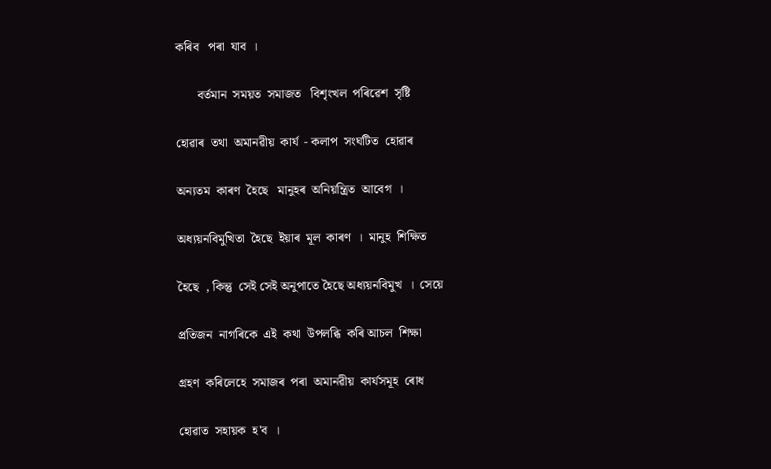কৰিব   পৰা  যাব  ।

       বৰ্তমান  সময়ত  সমাজত   বিশৃংখল  পৰিৱেশ  সৃষ্টি

হোৱাৰ  তথা  অমানৱীয়  কাৰ্য  - কলাপ  সংঘটিত  হোৱাৰ

অন্যতম  কাৰণ  হৈছে   মানুহৰ  অনিয়ন্ত্ৰিত  আবেগ  ।

অধ্যয়নবিমুখিতা  হৈছে  ইয়াৰ  মূল  কাৰণ  ।  মানুহ  শিক্ষিত

হৈছে  , কিন্তু  সেই সেই অনুপাতে হৈছে অধ্যয়নবিমুখ  ।  সেয়ে

প্ৰতিজন  নাগৰিকে  এই  কথা  উপলব্ধি  কৰি আচল  শিক্ষা

গ্ৰহণ  কৰিলেহে  সমাজৰ  পৰা  অমানৱীয়  কাৰ্যসমূহ  ৰোধ

হোৱাত  সহায়ক  হ'ব  ।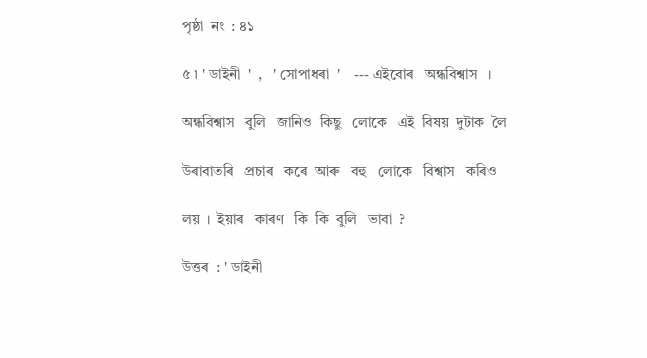পৃষ্ঠা  নং  : ৪১

৫ ৷ ' ডাইনী  '  ,   ' সোপাধৰা  '    --- এইবোৰ   অন্ধবিশ্বাস   ।

অন্ধবিশ্বাস   বুলি   জানিও  কিছু   লোকে   এই  বিষয়  দুটাক  লৈ

উৰাবাতৰি   প্ৰচাৰ   কৰে  আৰু   বহু   লোকে   বিশ্বাস   কৰিও

লয়  ।  ইয়াৰ   কাৰণ   কি  কি  বুলি   ভাবা  ?

উত্তৰ  : ' ডাইনী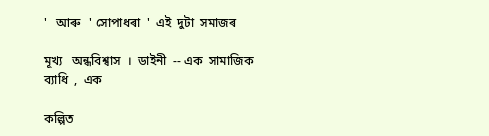'   আৰু   ' সোপাধৰা  '  এই  দুটা  সমাজৰ

মূখ্য   অন্ধবিশ্বাস  ।  ডাইনী  -- এক  সামাজিক  ব্যাধি  ,  এক

কল্পিত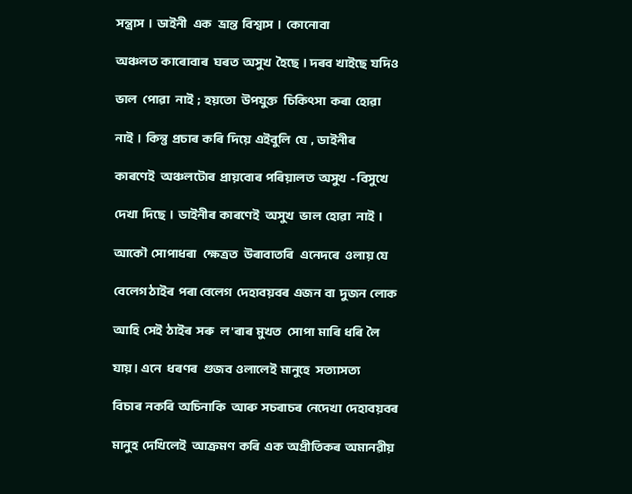সন্ত্ৰাস  ।  ডাইনী   এক   ভ্ৰান্ত  বিশ্বাস  ।  কোনোবা

অঞ্চলত  কাৰোবাৰ   ঘৰত  অসুখ   হৈছে  । দৰব  খাইছে  যদিও

ভাল   পোৱা   নাই  ;  হয়তো   উপযুক্ত   চিকিৎসা  কৰা  হোৱা

নাই  ।  কিন্তু  প্ৰচাৰ  কৰি  দিয়ে  এইবুলি  যে  ,  ডাইনীৰ

কাৰণেই   অঞ্চলটোৰ  প্ৰায়বোৰ  পৰিয়ালত  অসুখ  - বিসুখে

দেখা  দিছে  ।  ডাইনীৰ  কাৰণেই   অসুখ   ভাল  হোৱা   নাই  ।

আকৌ  সোপাধৰা   ক্ষেত্ৰত   উৰাবাতৰি   এনেদৰে   ওলায় যে

বেলেগ ঠাইৰ  পৰা বেলেগ  দেহাবয়বৰ  এজন  বা  দুজন  লোক

আহি  সেই  ঠাইৰ  সৰু   ল'ৰাৰ  মুখত   সোপা  মাৰি  ধৰি  লৈ

যায় । এনে   ধৰণৰ   গুজব  ওলালেই  মানুহে   সত্যাসত্য

বিচাৰ  নকৰি  অচিনাকি   আৰু  সচৰাচৰ  নেদেখা  দেহাবয়বৰ

মানুহ  দেখিলেই   আক্ৰমণ  কৰি  এক  অপ্ৰীতিকৰ  অমানৱীয়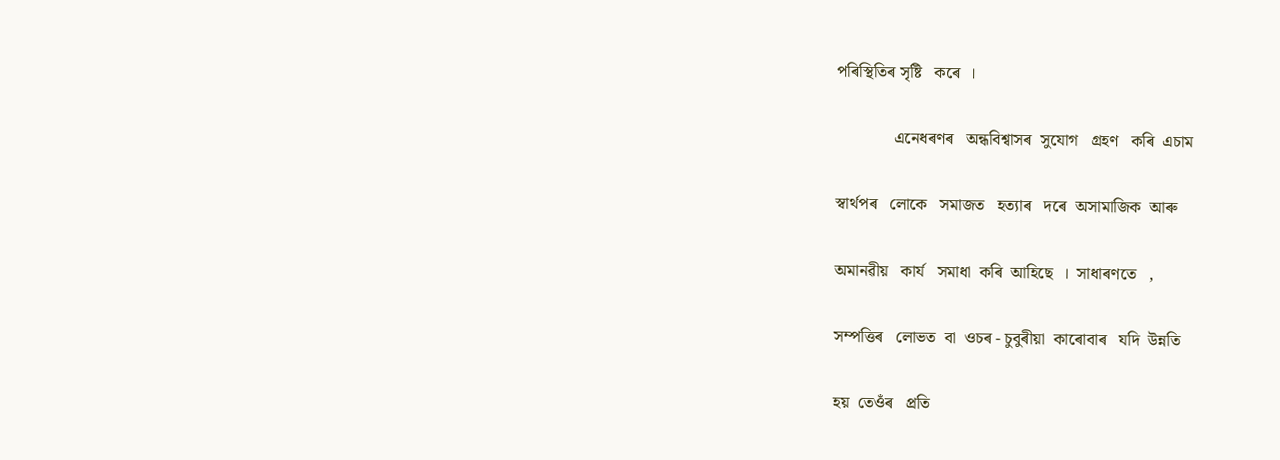পৰিস্থিতিৰ সৃষ্টি   কৰে  ।

              এনেধৰণৰ   অন্ধবিশ্বাসৰ  সুযোগ   গ্ৰহণ   কৰি  এচাম

স্বাৰ্থপৰ   লোকে   সমাজত   হত্যাৰ   দৰে  অসামাজিক  আৰু

অমানৱীয়   কাৰ্য   সমাধা  কৰি  আহিছে  ।  সাধাৰণতে   ,

সম্পত্তিৰ   লোভত  বা  ওচৰ - চুবুৰীয়া  কাৰোবাৰ   যদি  উন্নতি

হয়  তেওঁৰ   প্ৰতি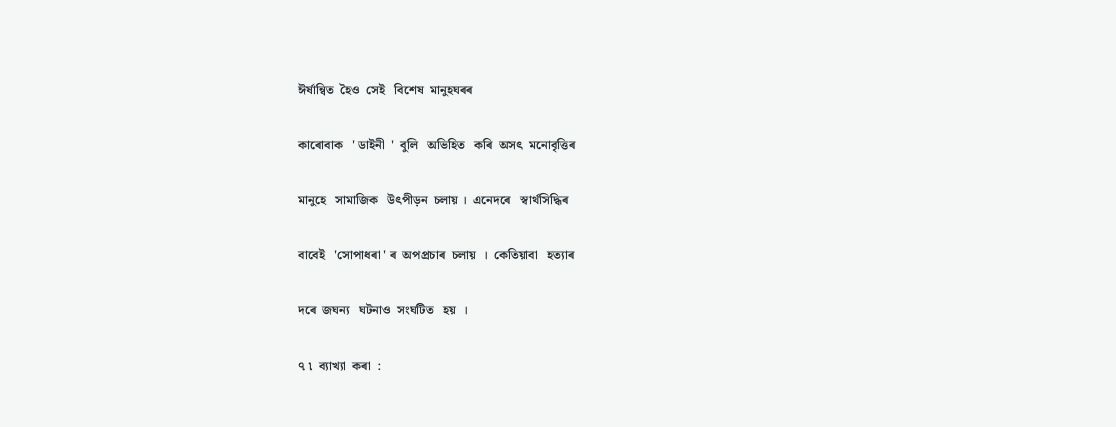ঈৰ্ষান্বিত  হৈও  সেই   বিশেষ  মানুহঘৰৰ

কাৰোবাক   ' ডাইনী  '  বুলি   অভিহিত   কৰি  অসৎ  মনোবৃত্তিৰ

মানুহে   সামাজিক   উৎপীড়ন  চলায় ।  এনেদৰে   স্বাৰ্থসিদ্ধিৰ

বাবেই   'সোপাধৰা ' ৰ  অপপ্ৰচাৰ  চলায়  ।  কেতিয়াবা   হত্যাৰ

দৰে  জঘন্য   ঘটনাও  সংঘটিত   হয়  ।

৭ ৷  ব্যাখ্যা  কৰা  :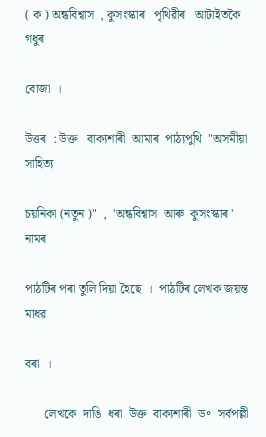( ক ) অন্ধবিশ্বাস  , কুসংস্কাৰ   পৃথিৱীৰ   আটাইতকৈ  গধুৰ

বোজা  ।

উত্তৰ  : উক্ত   বাক্যশাৰী  আমাৰ  পাঠ্যপুথি  "অসমীয়া সাহিত্য

চয়নিকা (নতুন )"  ,  'অন্ধবিশ্বাস  আৰু  কুসংস্কাৰ '  নামৰ

পাঠটিৰ পৰা তুলি দিয়া হৈছে  ।  পাঠটিৰ লেখক জয়ন্ত মাধৱ

বৰা  ।

      লেখকে  দাঙি  ধৰা  উক্ত  বাক্যশাৰী  ড॰  সৰ্বপল্লী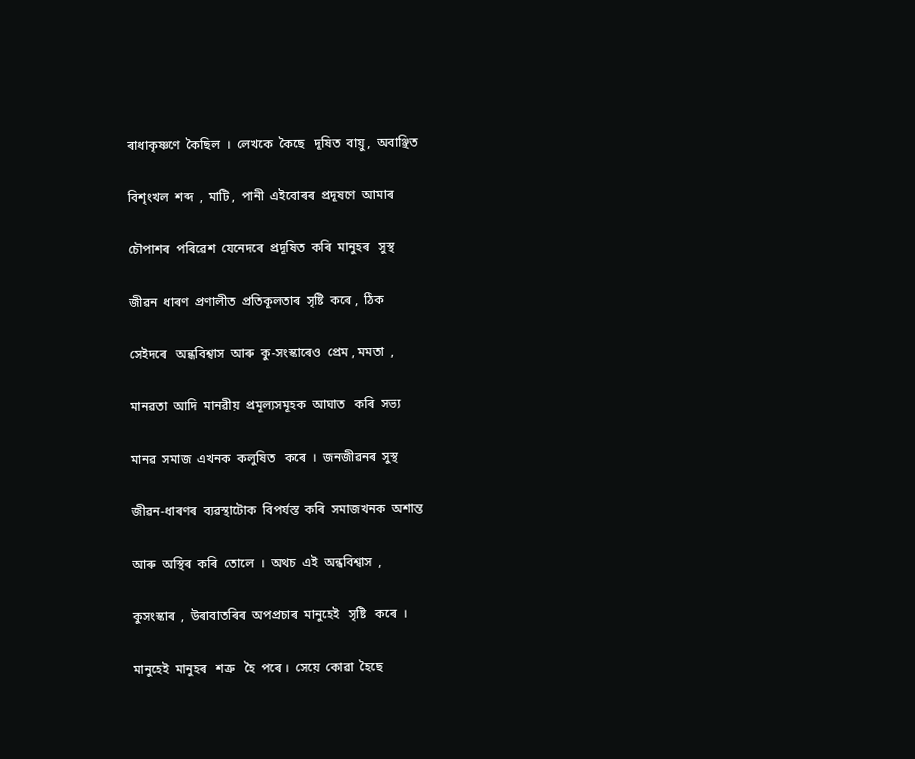ৰাধাকৃষ্ণণে  কৈছিল  ।  লেখকে  কৈছে   দূষিত  বায়ু ,  অবাঞ্ছিত

বিশৃংখল  শব্দ  ,  মাটি ,  পানী  এইবোৰৰ  প্ৰদূষণে  আমাৰ

চৌপাশৰ  পৰিৱেশ  যেনেদৰে  প্ৰদূষিত  কৰি  মানুহৰ   সুস্থ

জীৱন  ধাৰণ  প্ৰণালীত  প্ৰতিকূলতাৰ  সৃষ্টি  কৰে ,  ঠিক

সেইদৰে   অন্ধবিশ্বাস  আৰু  কু-সংস্কাৰেও  প্ৰেম , মমতা  ,

মানৱতা  আদি  মানৱীয়  প্ৰমূল্যসমূহক  আঘাত   কৰি  সভ্য

মানৱ  সমাজ  এখনক  কলুষিত   কৰে  ।  জনজীৱনৰ  সুস্থ

জীৱন-ধাৰণৰ  ব্যৱস্থাটোক  বিপৰ্যস্ত  কৰি  সমাজখনক  অশান্ত

আৰু  অস্থিৰ  কৰি  তোলে  ।  অথচ  এই  অন্ধবিশ্বাস  ,

কুসংস্কাৰ  ,  উৰাবাতৰিৰ  অপপ্ৰচাৰ  মানুহেই   সৃষ্টি   কৰে  ।

মানুহেই  মানুহৰ   শত্ৰু   হৈ  পৰে ।  সেয়ে  কোৱা  হৈছে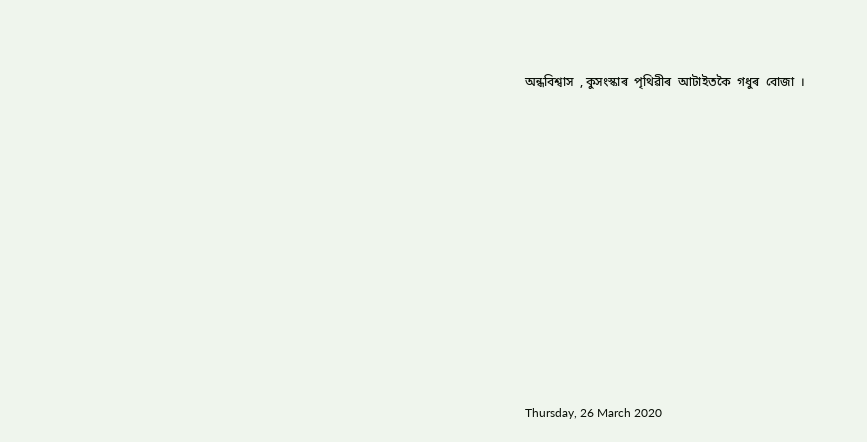অন্ধবিশ্বাস  , কুসংস্কাৰ  পৃথিৱীৰ  আটাইতকৈ  গধুৰ  বোজা  ।











Thursday, 26 March 2020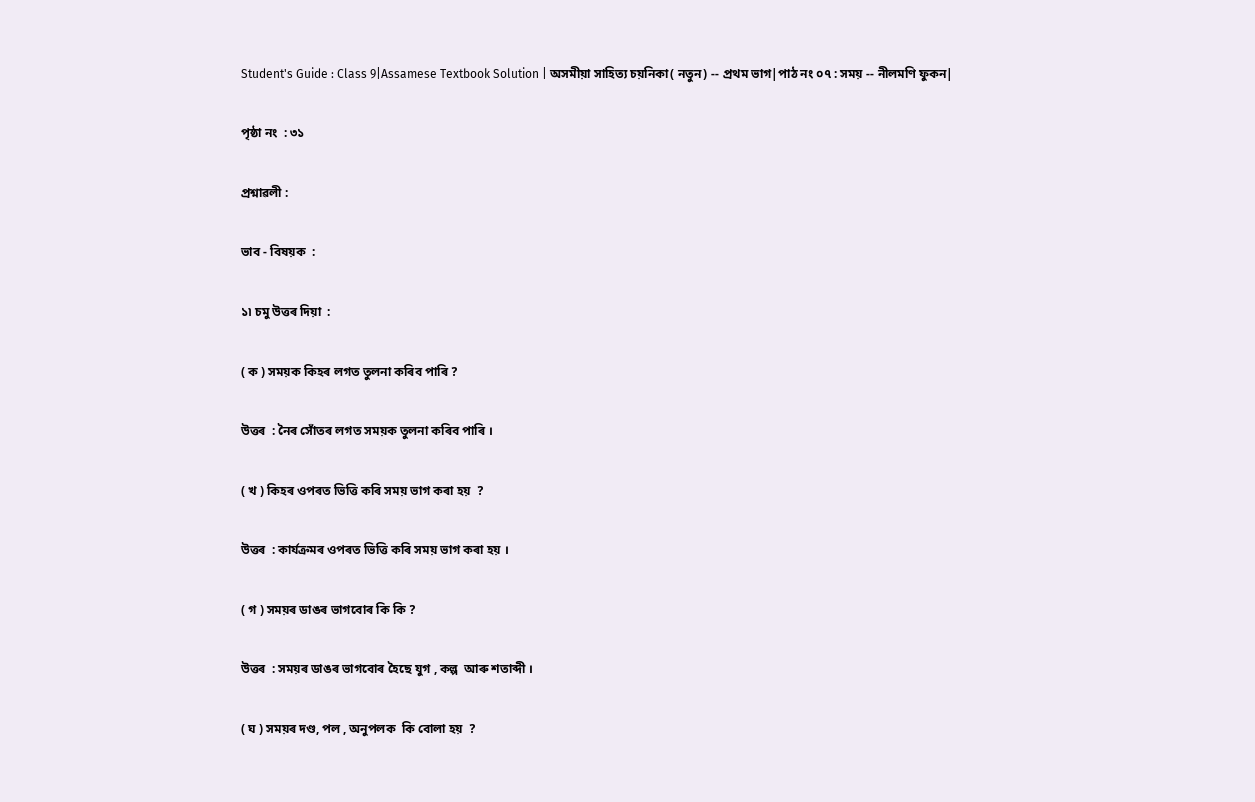Student's Guide : Class 9|Assamese Textbook Solution | অসমীয়া সাহিত্য চয়নিকা( নতুন) -- প্ৰথম ভাগ|পাঠ নং ০৭ : সময় -- নীলমণি ফুকন|

পৃষ্ঠা নং  : ৩১

প্ৰশ্নাৱলী :

ভাব - বিষয়ক  :

১৷ চমু উত্তৰ দিয়া  :

( ক ) সময়ক কিহৰ লগত তুলনা কৰিব পাৰি ?

উত্তৰ  : নৈৰ সোঁতৰ লগত সময়ক তুলনা কৰিব পাৰি ।

( খ ) কিহৰ ওপৰত ভিত্তি কৰি সময় ভাগ কৰা হয়  ?

উত্তৰ  : কাৰ্যক্ৰমৰ ওপৰত ভিত্তি কৰি সময় ভাগ কৰা হয় ।

( গ ) সময়ৰ ডাঙৰ ভাগবোৰ কি কি ?

উত্তৰ  : সময়ৰ ডাঙৰ ভাগবোৰ হৈছে যুগ , কল্প  আৰু শতাব্দী ।

( ঘ ) সময়ৰ দণ্ড, পল , অনুপলক  কি বোলা হয়  ?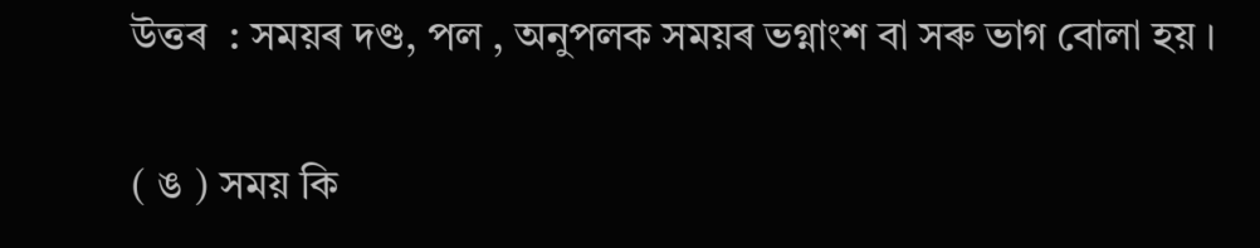উত্তৰ  : সময়ৰ দণ্ড, পল , অনুপলক সময়ৰ ভগ্নাংশ বা সৰু ভাগ বোলা হয় ।

( ঙ ) সময় কি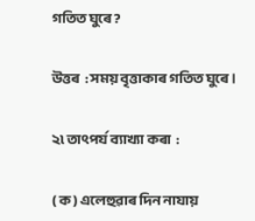গতিত ঘুৰে ?

উত্তৰ  : সময় বৃত্তাকাৰ গতিত ঘুৰে ।

২৷ তাৎপৰ্য ব্যাখ্যা কৰা  :

( ক) এলেহুৱাৰ দিন নাযায়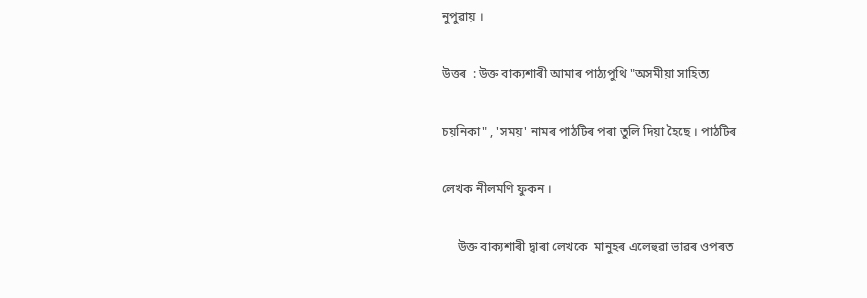নুপুৱায় ।

উত্তৰ  : উক্ত বাক্যশাৰী আমাৰ পাঠ্যপুথি "অসমীয়া সাহিত্য

চয়নিকা" , 'সময়' নামৰ পাঠটিৰ পৰা তুলি দিয়া হৈছে । পাঠটিৰ

লেখক নীলমণি ফুকন ।

     উক্ত বাক্যশাৰী দ্বাৰা লেখকে  মানুহৰ এলেহুৱা ভাৱৰ ওপৰত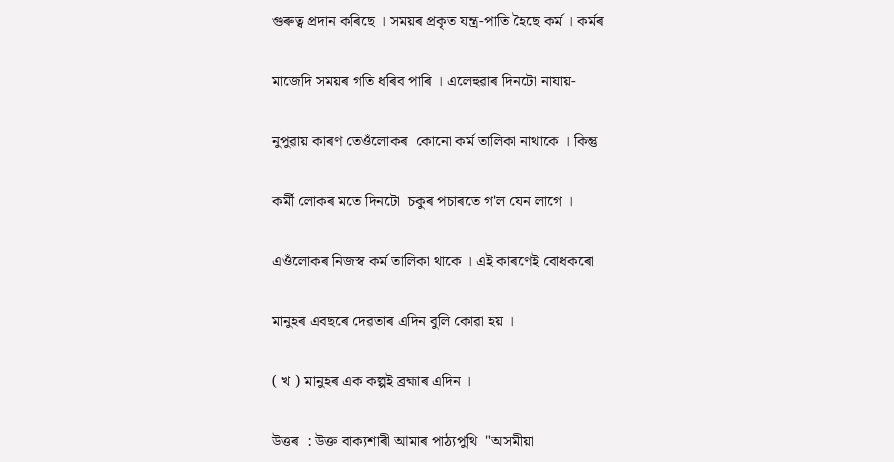গুৰুত্ব প্ৰদান কৰিছে । সময়ৰ প্ৰকৃত যন্ত্ৰ-পাতি হৈছে কৰ্ম । কৰ্মৰ

মাজেদি সময়ৰ গতি ধৰিব পাৰি । এলেহুৱাৰ দিনটো নাযায়-

নুপুৱায় কাৰণ তেওঁলোকৰ  কোনো কৰ্ম তালিকা নাথাকে । কিন্তু

কৰ্মী লোকৰ মতে দিনটো  চকুৰ পচাৰতে গ'ল যেন লাগে ।

এওঁলোকৰ নিজস্ব কৰ্ম তালিকা থাকে । এই কাৰণেই বোধকৰো

মানুহৰ এবছৰে দেৱতাৰ এদিন বুলি কোৱা হয় ।

( খ ) মানুহৰ এক কল্পই ব্ৰহ্মাৰ এদিন ।

উত্তৰ  : উক্ত বাক্যশাৰী আমাৰ পাঠ্যপুথি  "অসমীয়া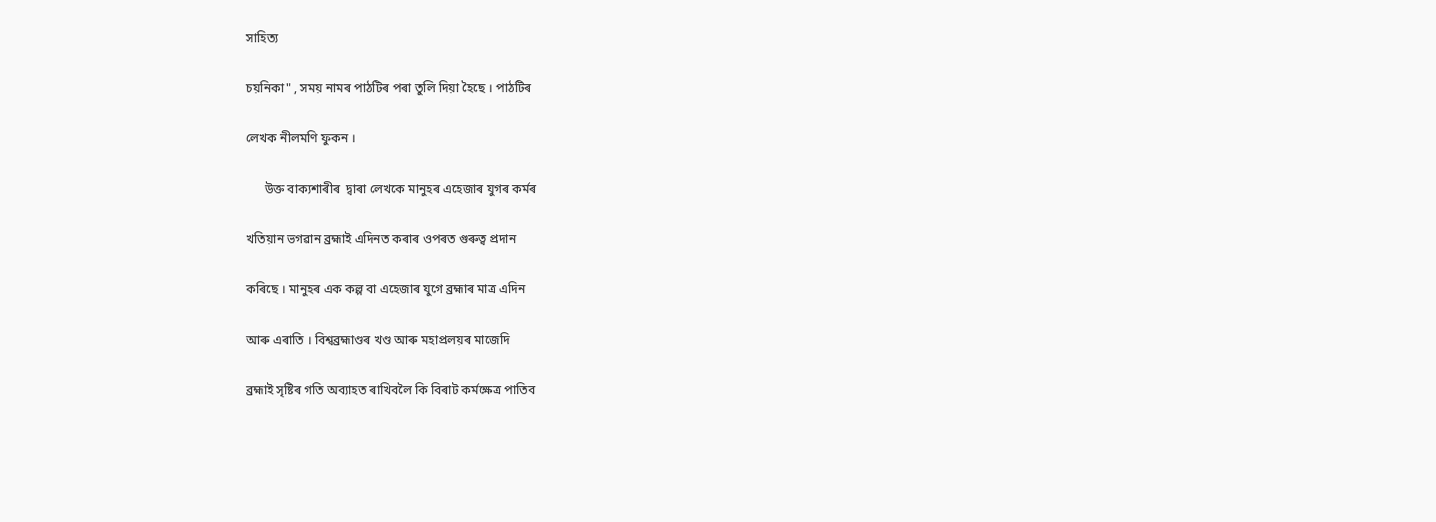সাহিত্য

চয়নিকা" , সময় নামৰ পাঠটিৰ পৰা তুলি দিয়া হৈছে । পাঠটিৰ

লেখক নীলমণি ফুকন ।

      উক্ত বাক্যশাৰীৰ  দ্বাৰা লেখকে মানুহৰ এহেজাৰ যুগৰ কৰ্মৰ

খতিয়ান ভগৱান ব্ৰহ্মাই এদিনত কৰাৰ ওপৰত গুৰুত্ব প্ৰদান

কৰিছে । মানুহৰ এক কল্প বা এহেজাৰ যুগে ব্ৰহ্মাৰ মাত্ৰ এদিন

আৰু এৰাতি । বিশ্বব্ৰহ্মাণ্ডৰ খণ্ড আৰু মহাপ্ৰলয়ৰ মাজেদি

ব্ৰহ্মাই সৃষ্টিৰ গতি অব্যাহত ৰাখিবলৈ কি বিৰাট কৰ্মক্ষেত্ৰ পাতিব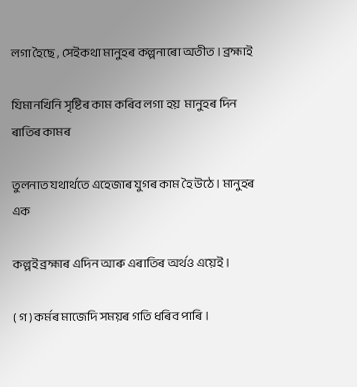লগা হৈছে , সেইকথা মানুহৰ কল্পনাৰো অতীত । ব্ৰহ্মাই

যিমানখিনি সৃষ্টিৰ কাম কৰিব লগা হয়  মানুহৰ দিন ৰাতিৰ কামৰ

তুলনাত যথাৰ্থতে এহেজাৰ যুগৰ কাম হৈ উঠে । মানুহৰ এক

কল্পই ব্ৰহ্মাৰ এদিন আৰু এৰাতিৰ অৰ্থও এয়েই ।

( গ ) কৰ্মৰ মাজেদি সময়ৰ গতি ধৰিব পাৰি ।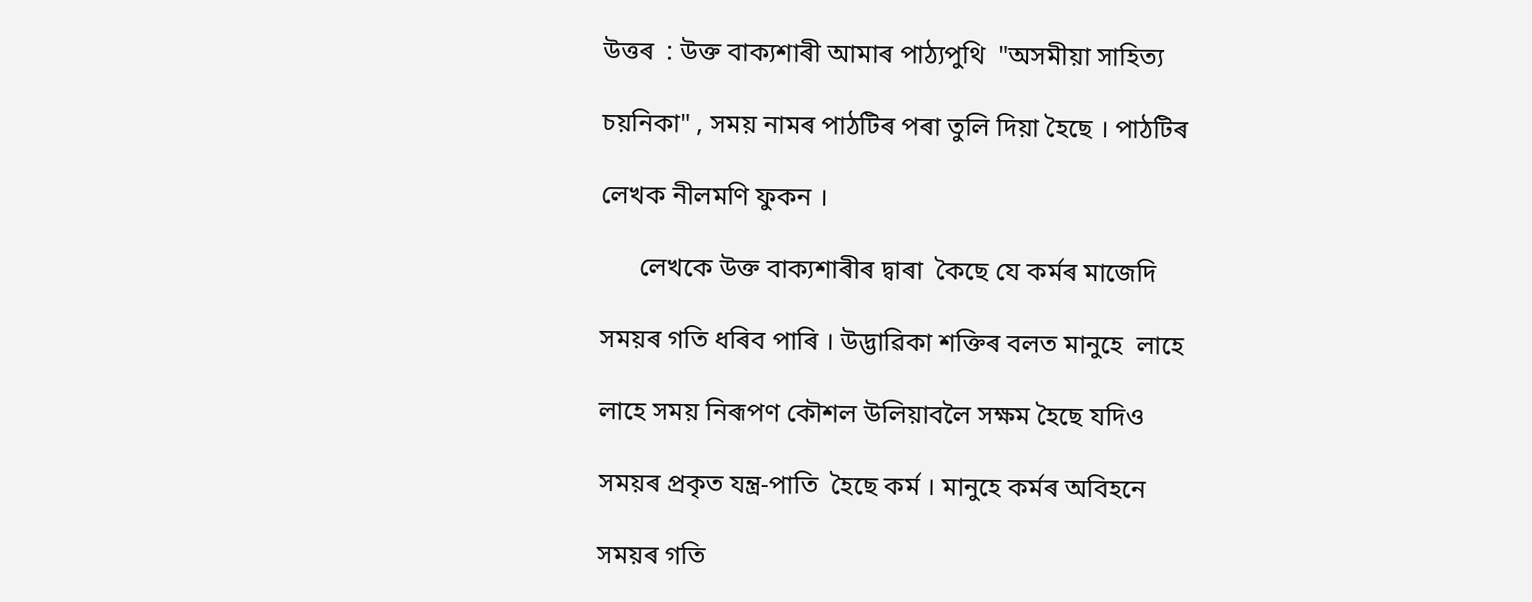উত্তৰ  : উক্ত বাক্যশাৰী আমাৰ পাঠ্যপুথি  "অসমীয়া সাহিত্য

চয়নিকা" , সময় নামৰ পাঠটিৰ পৰা তুলি দিয়া হৈছে । পাঠটিৰ

লেখক নীলমণি ফুকন ।

      লেখকে উক্ত বাক্যশাৰীৰ দ্বাৰা  কৈছে যে কৰ্মৰ মাজেদি

সময়ৰ গতি ধৰিব পাৰি । উদ্ভাৱিকা শক্তিৰ বলত মানুহে  লাহে

লাহে সময় নিৰূপণ কৌশল উলিয়াবলৈ সক্ষম হৈছে যদিও

সময়ৰ প্ৰকৃত যন্ত্ৰ-পাতি  হৈছে কৰ্ম । মানুহে কৰ্মৰ অবিহনে

সময়ৰ গতি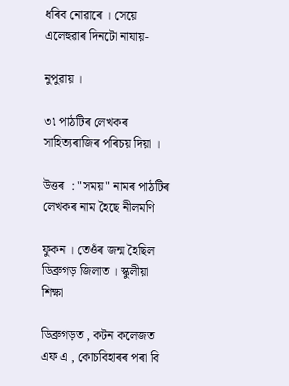ধৰিব নোৱাৰে । সেয়ে এলেহুৱাৰ দিনটো নাযায়-

নুপুৱায় ।

৩৷ পাঠটিৰ লেখকৰ সাহিত্যৰাজিৰ পৰিচয় দিয়া ।

উত্তৰ  : "সময়" নামৰ পাঠটিৰ লেখকৰ নাম হৈছে নীলমণি

ফুকন । তেওঁৰ জন্ম হৈছিল ডিব্ৰুগড় জিলাত । স্কুলীয়া শিক্ষা

ডিব্ৰুগড়ত , কটন কলেজত এফ এ , কোচবিহাৰৰ পৰা বি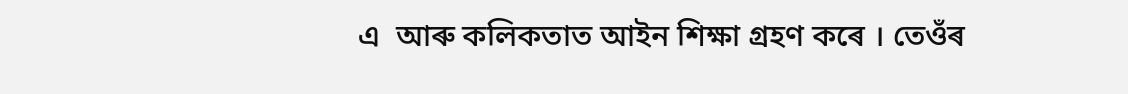এ  আৰু কলিকতাত আইন শিক্ষা গ্ৰহণ কৰে । তেওঁৰ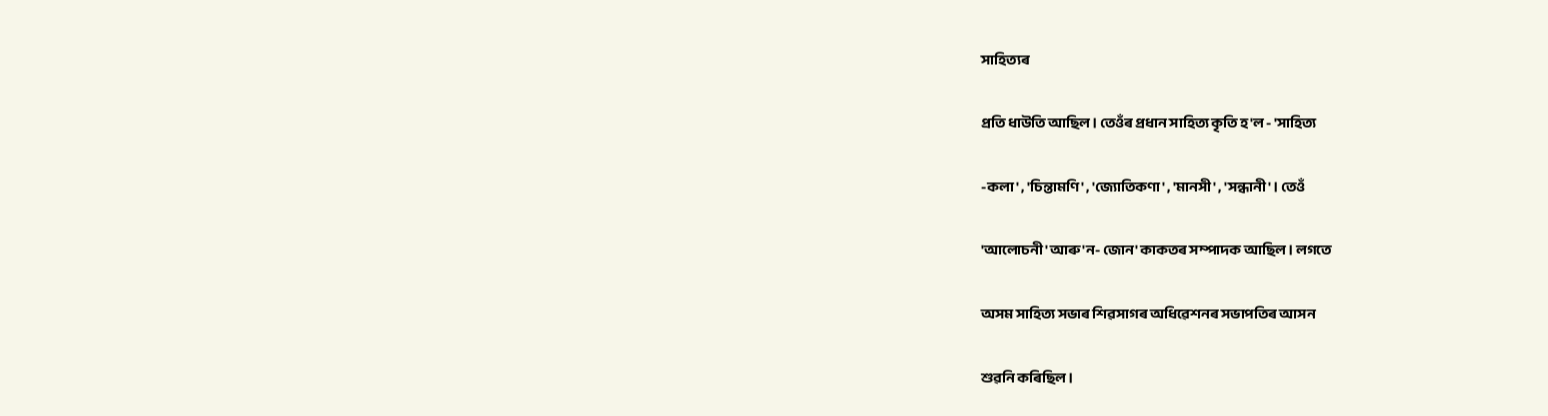সাহিত্যৰ

প্ৰতি ধাউতি আছিল । তেওঁৰ প্ৰধান সাহিত্য কৃতি হ'ল - 'সাহিত্য

-কলা' , 'চিন্তামণি' , 'জ্যোতিকণা' , 'মানসী' , 'সন্ধানী' । তেওঁ

'আলোচনী' আৰু 'ন- জোন' কাকতৰ সম্পাদক আছিল । লগতে

অসম সাহিত্য সভাৰ শিৱসাগৰ অধিৱেশনৰ সভাপতিৰ আসন

শুৱনি কৰিছিল ।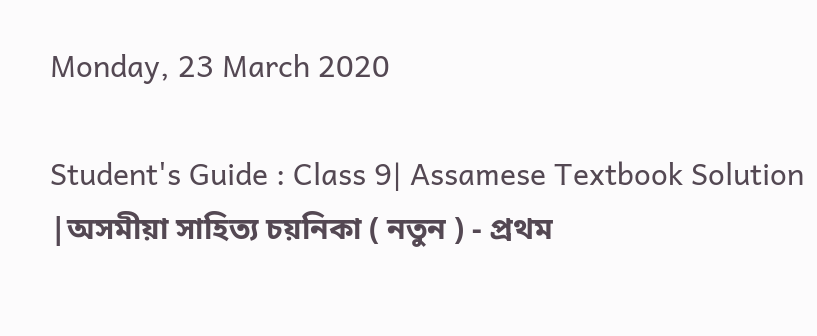Monday, 23 March 2020

Student's Guide : Class 9| Assamese Textbook Solution |অসমীয়া সাহিত্য চয়নিকা ( নতুন ) - প্ৰথম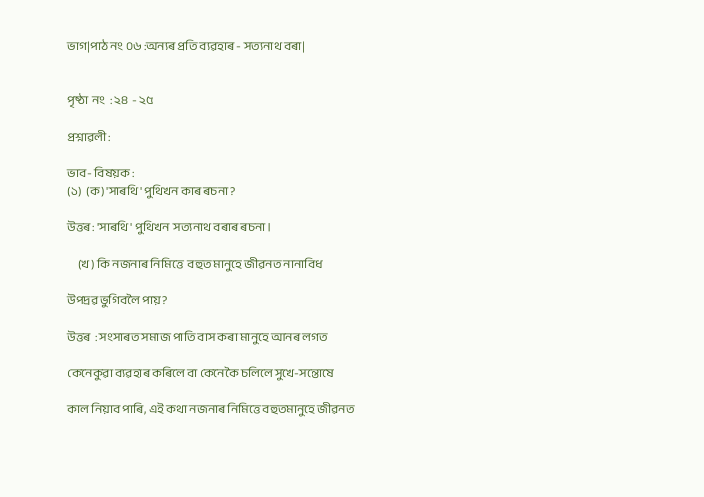ভাগ|পাঠ নং ০৬ :অন্যৰ প্ৰতি ব্যৱহাৰ - সত্যনাথ বৰা|


পৃষ্ঠা  নং  : ২৪  - ২৫

প্ৰশ্নাৱলী :

ভাব- বিষয়ক :
(১)  (ক) 'সাৰথি ' পুথিখন কাৰ ৰচনা ?

উত্তৰ : 'সাৰথি ' পুথিখন  সত্যনাথ বৰাৰ ৰচনা ।

     (খ ) কি নজনাৰ নিমিত্তে  বহুত মানুহে জীৱনত নানাবিধ

উপদ্ৰৱ ভুগিবলৈ পায় ?

উত্তৰ  : সংসাৰত সমাজ পাতি বাস কৰা মানুহে আনৰ লগত

কেনেকুৱা ব্যৱহাৰ কৰিলে বা কেনেকৈ চলিলে সুখে-সন্তোষে

কাল নিয়াব পাৰি, এই কথা নজনাৰ নিমিত্তে বহুতমানুহে জীৱনত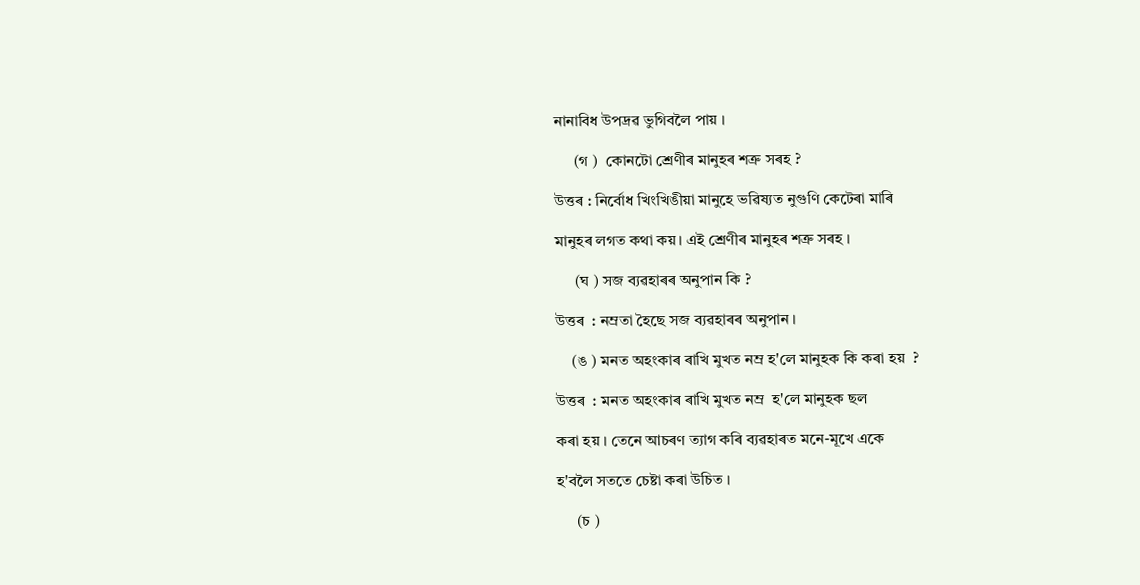নানাবিধ উপদ্ৰৱ ভুগিবলৈ পায় ।

     (গ )  কোনটো শ্ৰেণীৰ মানুহৰ শত্ৰু সৰহ ?

উত্তৰ : নিৰ্বোধ খিংখিঙীয়া মানুহে ভৱিষ্যত নুগুণি কেটেৰা মাৰি

মানুহৰ লগত কথা কয়। এই শ্ৰেণীৰ মানুহৰ শত্ৰু সৰহ ।

     (ঘ ) সজ ব্যৱহাৰৰ অনুপান কি ?

উত্তৰ  : নম্ৰতা হৈছে সজ ব্যৱহাৰৰ অনুপান ।

    (ঙ ) মনত অহংকাৰ ৰাখি মুখত নম্ৰ হ'লে মানুহক কি কৰা হয়  ?

উত্তৰ  : মনত অহংকাৰ ৰাখি মুখত নম্ৰ  হ'লে মানুহক ছল

কৰা হয় । তেনে আচৰণ ত্যাগ কৰি ব্যৱহাৰত মনে-মূখে একে

হ'বলৈ সততে চেষ্টা কৰা উচিত ।

     (চ )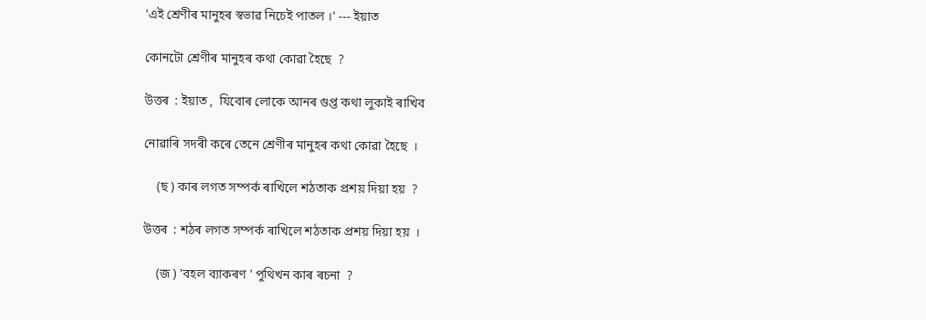'এই শ্ৰেণীৰ মানুহৰ স্বভাৱ নিচেই পাতল ।' --- ইয়াত

কোনটো শ্ৰেণীৰ মানুহৰ কথা কোৱা হৈছে  ?

উত্তৰ  : ইয়াত ,  যিবোৰ লোকে আনৰ গুপ্ত কথা লুকাই ৰাখিব

নোৱাৰি সদৰী কৰে তেনে শ্ৰেণীৰ মানুহৰ কথা কোৱা হৈছে  ।

    (ছ ) কাৰ লগত সম্পৰ্ক ৰাখিলে শঠতাক প্ৰশয় দিয়া হয়  ?

উত্তৰ  : শঠৰ লগত সম্পৰ্ক ৰাখিলে শঠতাক প্ৰশয় দিয়া হয়  ।

    (জ ) 'বহল ব্যাকৰণ ' পুথিখন কাৰ ৰচনা  ?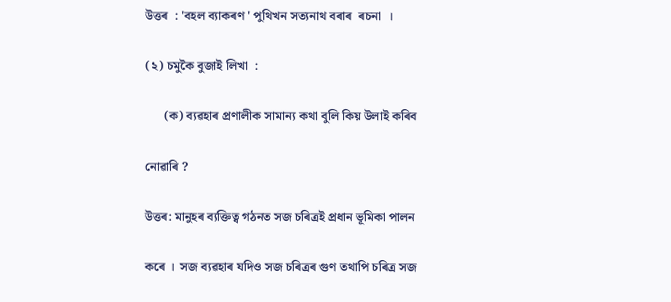উত্তৰ  : 'বহল ব্যাকৰণ ' পুথিখন সত্যনাথ বৰাৰ  ৰচনা  ।

(২) চমুকৈ বুজাই লিখা  :

      (ক) ব্যৱহাৰ প্ৰণালীক সামান্য কথা বুলি কিয় উলাই কৰিব

নোৱাৰি ?

উত্তৰ: মানুহৰ ব্যক্তিত্ব গঠনত সজ চৰিত্ৰই প্ৰধান ভূমিকা পালন

কৰে ।  সজ ব্যৱহাৰ যদিও সজ চৰিত্ৰৰ গুণ তথাপি চৰিত্ৰ সজ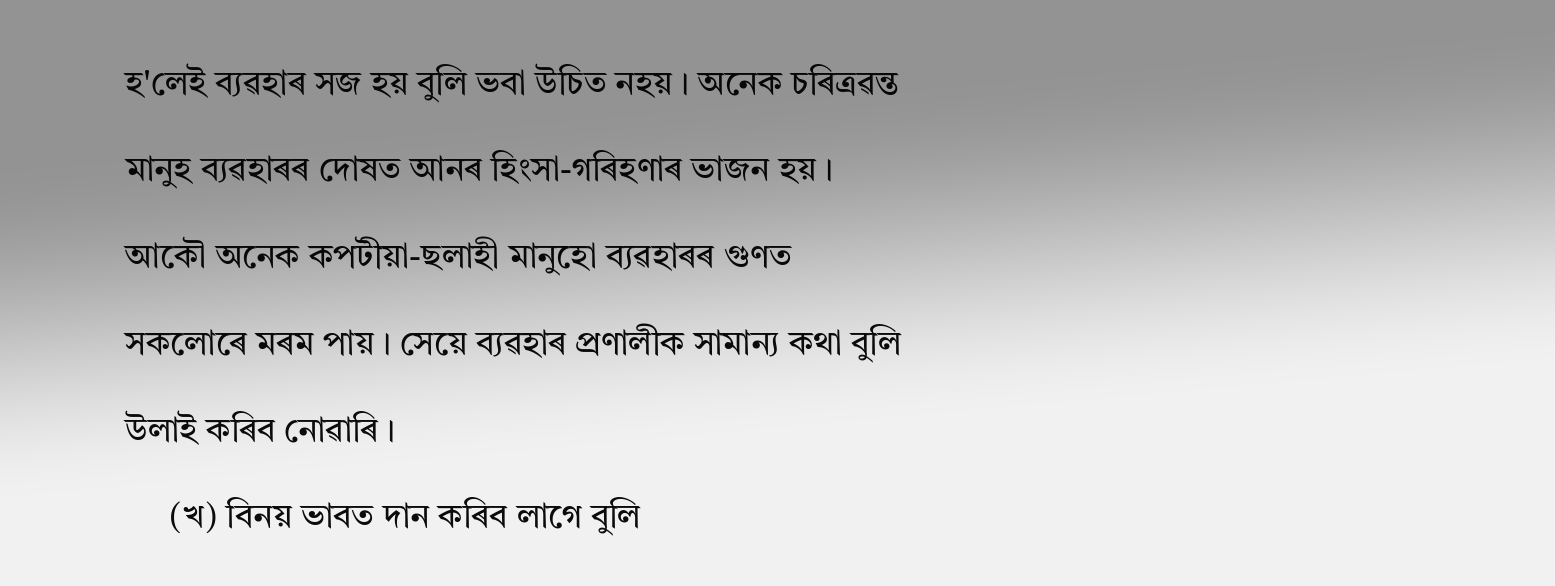হ'লেই ব্যৱহাৰ সজ হয় বুলি ভবা উচিত নহয় । অনেক চৰিত্ৰৱন্ত

মানুহ ব্যৱহাৰৰ দোষত আনৰ হিংসা-গৰিহণাৰ ভাজন হয় ।

আকৌ অনেক কপটীয়া-ছলাহী মানুহো ব্যৱহাৰৰ গুণত

সকলোৰে মৰম পায় । সেয়ে ব্যৱহাৰ প্ৰণালীক সামান্য কথা বুলি

উলাই কৰিব নোৱাৰি ।

     (খ) বিনয় ভাবত দান কৰিব লাগে বুলি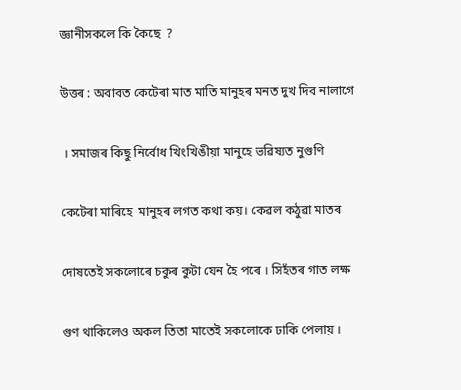জ্ঞানীসকলে কি কৈছে  ?

উত্তৰ : অবাবত কেটেৰা মাত মাতি মানুহৰ মনত দুখ দিব নালাগে

 । সমাজৰ কিছু নিৰ্বোধ খিংখিঙীয়া মানুহে ভৱিষ্যত নুগুণি

কেটেৰা মাৰিহে  মানুহৰ লগত কথা কয়। কেৱল কঠুৱা মাতৰ

দোষতেই সকলোৰে চকুৰ কুটা যেন হৈ পৰে । সিহঁতৰ গাত লক্ষ

গুণ থাকিলেও অকল তিতা মাতেই সকলোকে ঢাকি পেলায় ।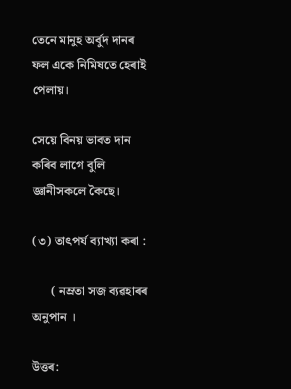তেনে মানুহ অৰ্বুদ দানৰ ফল একে নিমিষতে হেৰাই পেলায়।

সেয়ে বিনয় ভাবত দান কৰিব লাগে বুলি জ্ঞানীসকলে কৈছে।

(৩) তাৎপৰ্য ব্যাখ্যা কৰা :

      ( নম্ৰতা সজ ব্যৱহাৰৰ অনুপান ।

উত্তৰ: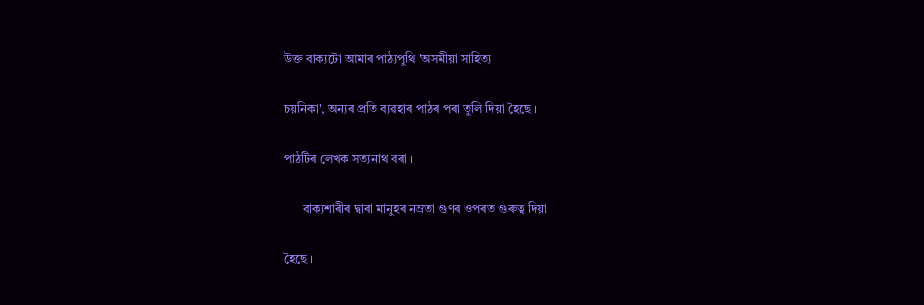উক্ত বাক্যটো আমাৰ পাঠ্যপুথি 'অসমীয়া সাহিত্য

চয়নিকা', অন্যৰ প্ৰতি ব্যৱহাৰ পাঠৰ পৰা তুলি দিয়া হৈছে ।

পাঠটিৰ লেখক সত্যনাথ বৰা ।

      বাক্যশাৰীৰ দ্বাৰা মানুহৰ নম্ৰতা গুণৰ ওপৰত গুৰুত্ব দিয়া

হৈছে ।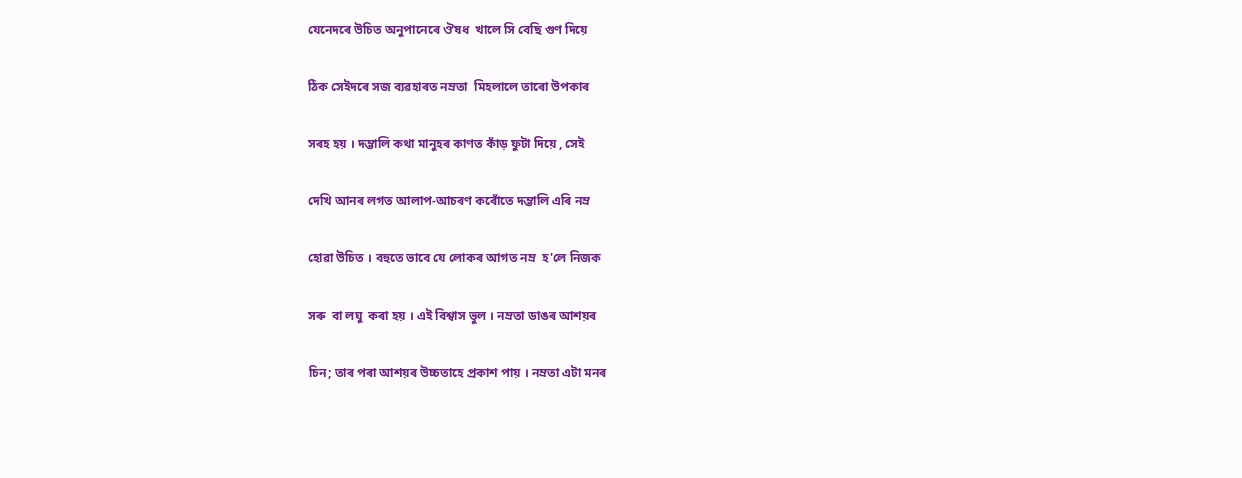যেনেদৰে উচিত অনুপানেৰে ঔষধ  খালে সি বেছি গুণ দিয়ে

ঠিক সেইদৰে সজ ব্যৱহাৰত নম্ৰতা  মিহলালে তাৰো উপকাৰ

সৰহ হয় । দম্ভালি কথা মানুহৰ কাণত কাঁড় ফুটা দিয়ে , সেই

দেখি আনৰ লগত আলাপ-আচৰণ কৰোঁতে দম্ভালি এৰি নম্ৰ

হোৱা উচিত । বহুতে ভাবে যে লোকৰ আগত নম্ৰ  হ'লে নিজক

সৰু  বা লঘু  কৰা হয় । এই বিশ্বাস ভুল । নম্ৰতা ডাঙৰ আশয়ৰ

চিন; তাৰ পৰা আশয়ৰ উচ্চতাহে প্ৰকাশ পায় । নম্ৰতা এটা মনৰ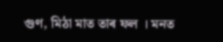গুণ, মিঠা মাত তাৰ ফল । মনত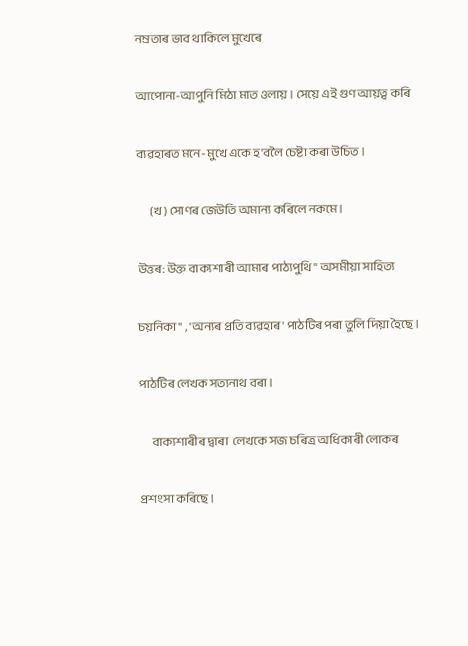নম্ৰতাৰ ভাব থাকিলে মুখেৰে

আপোনা-আপুনি মিঠা মাত ওলায় । সেয়ে এই গুণ আয়ত্ব কৰি

ব্যৱহাৰত মনে-মুখে একে হ'বলৈ চেষ্টা কৰা উচিত ।

      (খ) সোণৰ জেউতি অমান্য কৰিলে নকমে ।

উত্তৰ: উক্ত বাক্যশাৰী আমাৰ পাঠ্যপুথি " অসমীয়া সাহিত্য

চয়নিকা " , 'অন্যৰ প্ৰতি ব্যৱহাৰ' পাঠটিৰ পৰা তুলি দিয়া হৈছে ।

পাঠটিৰ লেখক সত্যনাথ বৰা ।

      বাক্যশাৰীৰ দ্বাৰা  লেখকে সজ চৰিত্ৰ অধিকাৰী লোকৰ

প্ৰশংসা কৰিছে ।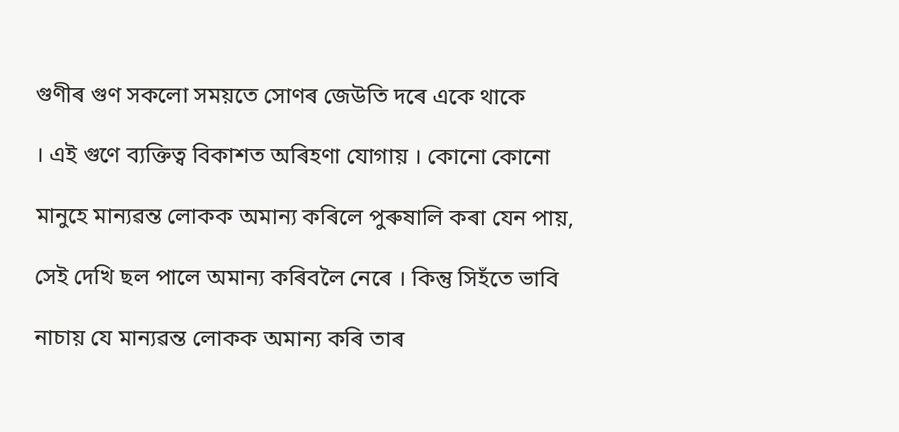গুণীৰ গুণ সকলো সময়তে সোণৰ জেউতি দৰে একে থাকে

। এই গুণে ব্যক্তিত্ব বিকাশত অৰিহণা যোগায় । কোনো কোনো

মানুহে মান্যৱন্ত লোকক অমান্য কৰিলে পুৰুষালি কৰা যেন পায়,

সেই দেখি ছল পালে অমান্য কৰিবলৈ নেৰে । কিন্তু সিহঁতে ভাবি

নাচায় যে মান্যৱন্ত লোকক অমান্য কৰি তাৰ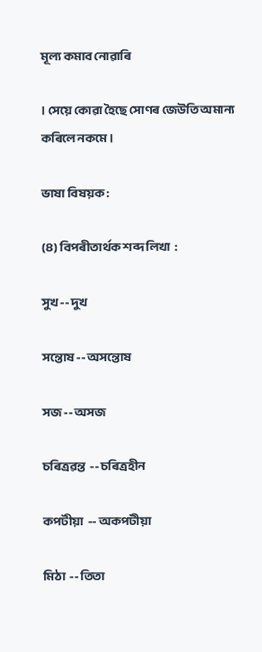মূল্য কমাব নোৱাৰি

। সেয়ে কোৱা হৈছে সোণৰ জেউতি অমান্য কৰিলে নকমে ।

ভাষা বিষয়ক :

(৪) বিপৰীতাৰ্থক শব্দ লিখা  :

সুখ -- দুখ

সন্তোষ -- অসন্তোষ

সজ -- অসজ

চৰিত্ৰৱন্ত  -- চৰিত্ৰহীন

কপটীয়া  -- অকপটীয়া

মিঠা  -- তিতা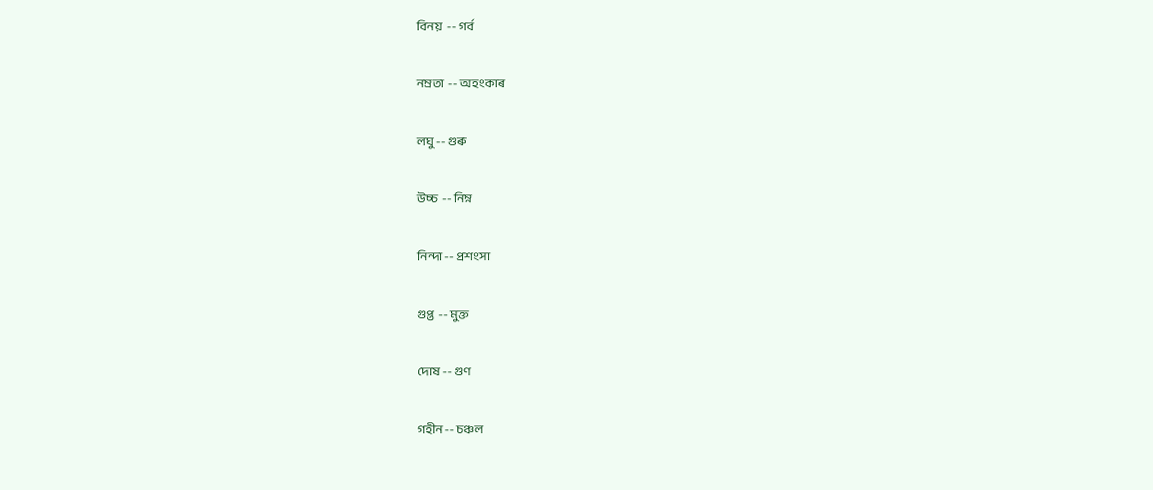বিনয়  -- গৰ্ব

নম্ৰতা  -- অহংকাৰ

লঘু -- গুৰু

উচ্চ  -- নিম্ন

নিন্দা -- প্ৰশংসা

গুপ্ত  -- মুক্ত

দোষ -- গুণ

গহীন -- চঞ্চল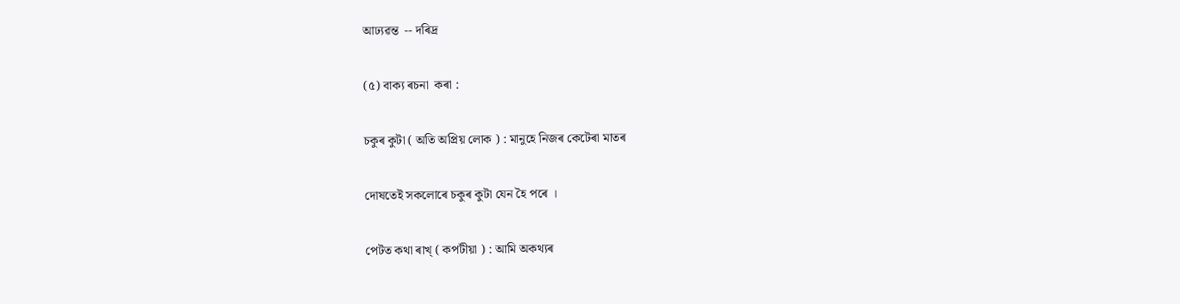আঢ্যৱন্ত  -- দৰিদ্ৰ

(৫) বাক্য ৰচনা  কৰা :

চকুৰ কুটা ( অতি অপ্ৰিয় লোক ) : মানুহে নিজৰ কেটেৰা মাতৰ

দোষতেই সকলোৰে চকুৰ কুটা যেন হৈ পৰে ।

পেটত কথা ৰাখ্ ( কপটীয়া ) : আমি অকথ্যৰ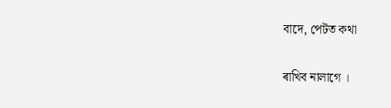বাদে, পেটত কথা

ৰাখিব নালাগে ।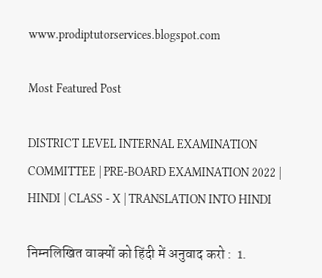www.prodiptutorservices.blogspot.com

Most Featured Post

DISTRICT LEVEL INTERNAL EXAMINATION COMMITTEE | PRE-BOARD EXAMINATION 2022 | HINDI | CLASS - X | TRANSLATION INTO HINDI

निम्नलिखित वाक्यों को हिंदी में अनुवाद करो :  1.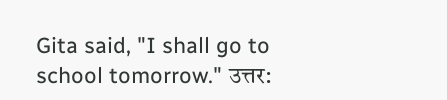Gita said, "I shall go to school tomorrow." उत्तर: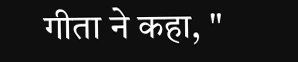गीता ने कहा, "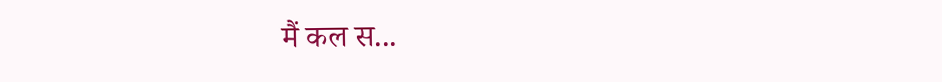मैं कल स...